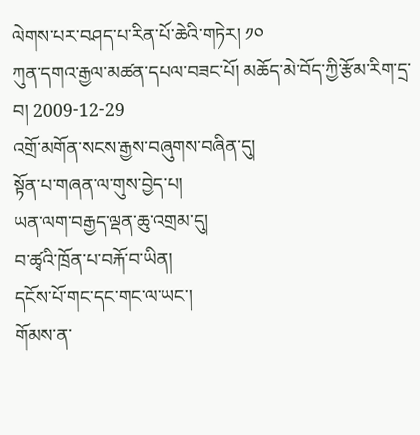ལེགས་པར་བཤད་པ་རིན་པོ་ཆེའི་གཏེར། ༡༠
ཀུན་དགའ་རྒྱལ་མཚན་དཔལ་བཟང་པོ། མཆོད་མེ་བོད་ཀྱི་རྩོམ་རིག་དྲ་བ། 2009-12-29
འགྲོ་མགོན་སངས་རྒྱས་བཞུགས་བཞིན་དུ།
སྟོན་པ་གཞན་ལ་གུས་བྱེད་པ།
ཡན་ལག་བརྒྱད་ལྡན་ཆུ་འགྲམ་དུ།
བ་ཚྭའི་ཁྲོན་པ་བརྐོ་བ་ཡིན།
དངོས་པོ་གང་དང་གང་ལ་ཡང་།
གོམས་ན་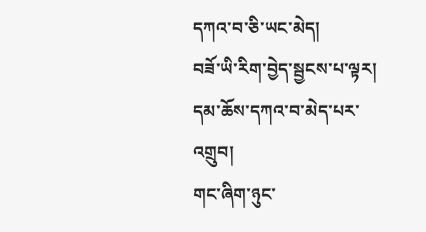དཀའ་བ་ཅི་ཡང་མེད།
བཟོ་ཡི་རིག་བྱེད་སྦྱངས་པ་ལྟར།
དམ་ཆོས་དཀའ་བ་མེད་པར་འགྲུབ།
གང་ཞིག་ཉུང་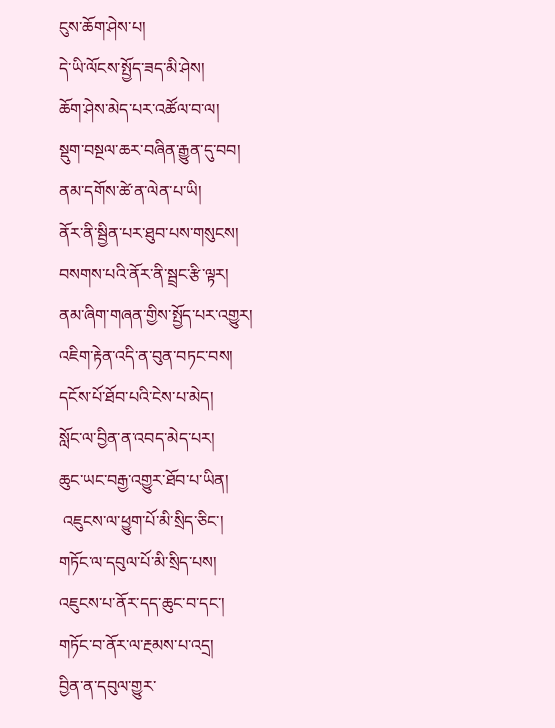ངུས་ཆོག་ཤེས་པ།
དེ་ཡི་ལོངས་སྤྱོད་ཟད་མི་ཤེས།
ཆོག་ཤེས་མེད་པར་འཚོལ་བ་ལ།
སྡུག་བསྔལ་ཆར་བཞིན་རྒྱུན་དུ་བབ།
ནམ་དགོས་ཚེ་ན་ལེན་པ་ཡི།
ནོར་ནི་སྦྱིན་པར་ཐུབ་པས་གསུངས།
བསགས་པའི་ནོར་ནི་སྦྲང་རྩི་ལྟར།
ནམ་ཞིག་གཞན་གྱིས་སྤྱོད་པར་འགྱུར།
འཇིག་རྟེན་འདི་ན་བུན་བཏང་བས།
དངོས་པོ་ཐོབ་པའི་ངེས་པ་མེད།
སློང་ལ་བྱིན་ན་འབད་མེད་པར།
ཆུང་ཡང་བརྒྱ་འགྱུར་ཐོབ་པ་ཡིན།
 འཇུངས་ལ་ཕྱུག་པོ་མི་སྲིད་ཅིང་།
གཏོང་ལ་དབུལ་པོ་མི་སྲིད་པས།
འཇུངས་པ་ནོར་དད་ཆུང་བ་དང་།
གཏོང་བ་ནོར་ལ་རྔམས་པ་འདྲ།
བྱིན་ན་དབུལ་གྱུར་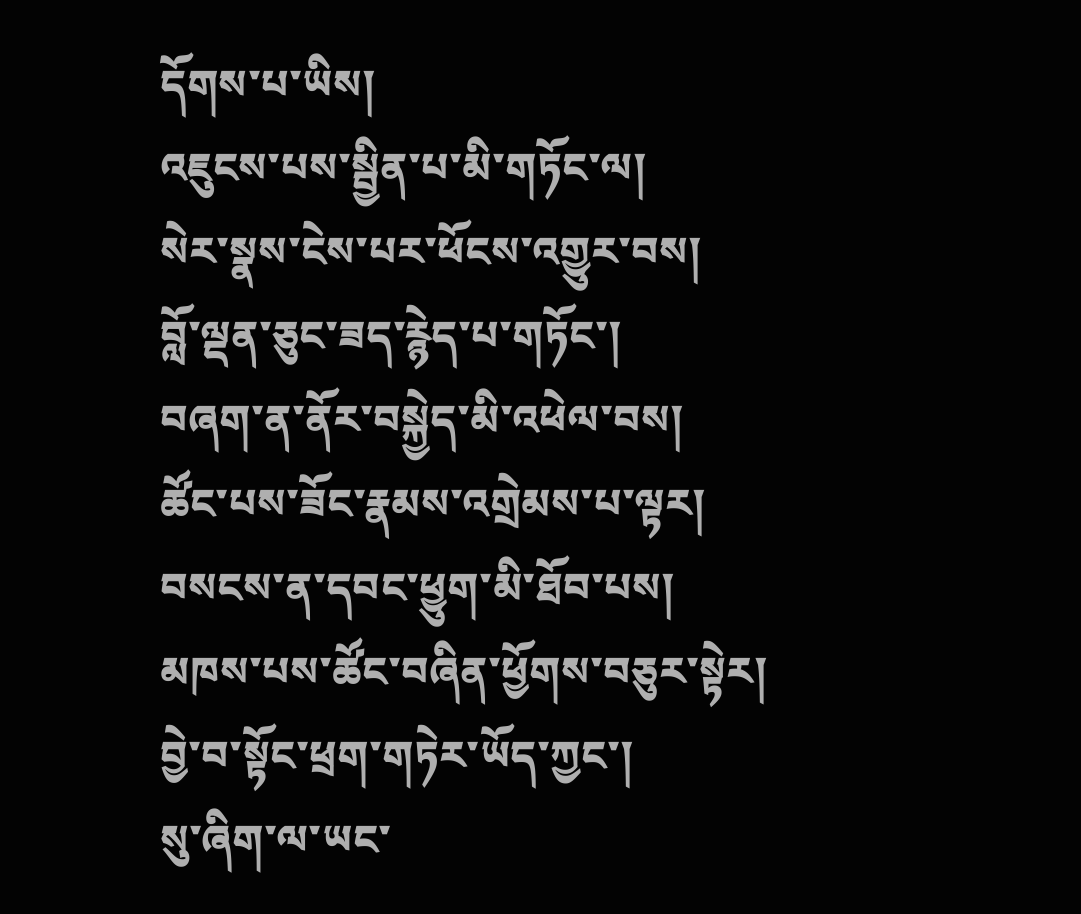དོགས་པ་ཡིས།
འཇུངས་པས་སྦྱིན་པ་མི་གཏོང་ལ།
སེར་སྣས་ངེས་པར་ཕོངས་འགྱུར་བས།
བློ་ལྡན་ཅུང་ཟད་རྙེད་པ་གཏོང་།
བཞག་ན་ནོར་བསྐྱེད་མི་འཕེལ་བས།
ཚོང་པས་ཟོང་རྣམས་འགྲེམས་པ་ལྟར།
བསངས་ན་དབང་ཕྱུག་མི་ཐོབ་པས།
མཁས་པས་ཚོང་བཞིན་ཕྱོགས་བཅུར་སྟེར།
བྱེ་བ་སྟོང་ཕྲག་གཏེར་ཡོད་ཀྱང་།
སུ་ཞིག་ལ་ཡང་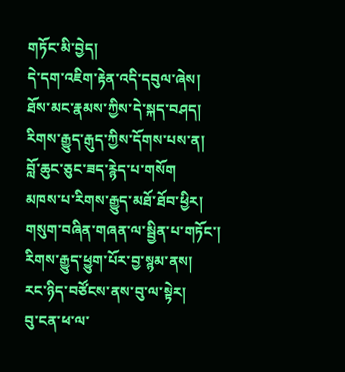གཏོང་མི་བྱེད།
དེ་དག་འཇིག་རྟེན་འདི་དབུལ་ཞེས།
ཐོས་མང་རྣམས་ཀྱིས་དེ་སྐད་བཤད།
རིགས་རྒྱུད་རྒུད་ཀྱིས་དོགས་པས་ན།
བློ་ཆུང་ཅུང་ཟད་རྙེད་པ་གསོག
མཁས་པ་རིགས་རྒྱུད་མཐོ་ཐོབ་ཕྱིར།
གསུག་བཞིན་གཞན་ལ་སྦྱིན་པ་གཏོང་།
རིགས་རྒྱུད་ཕྱུག་པོར་བྱ་སྙམ་ནས།
རང་ཉིད་བཙོངས་ནས་བུ་ལ་སྟེར།
བུ་ངན་ཕ་ལ་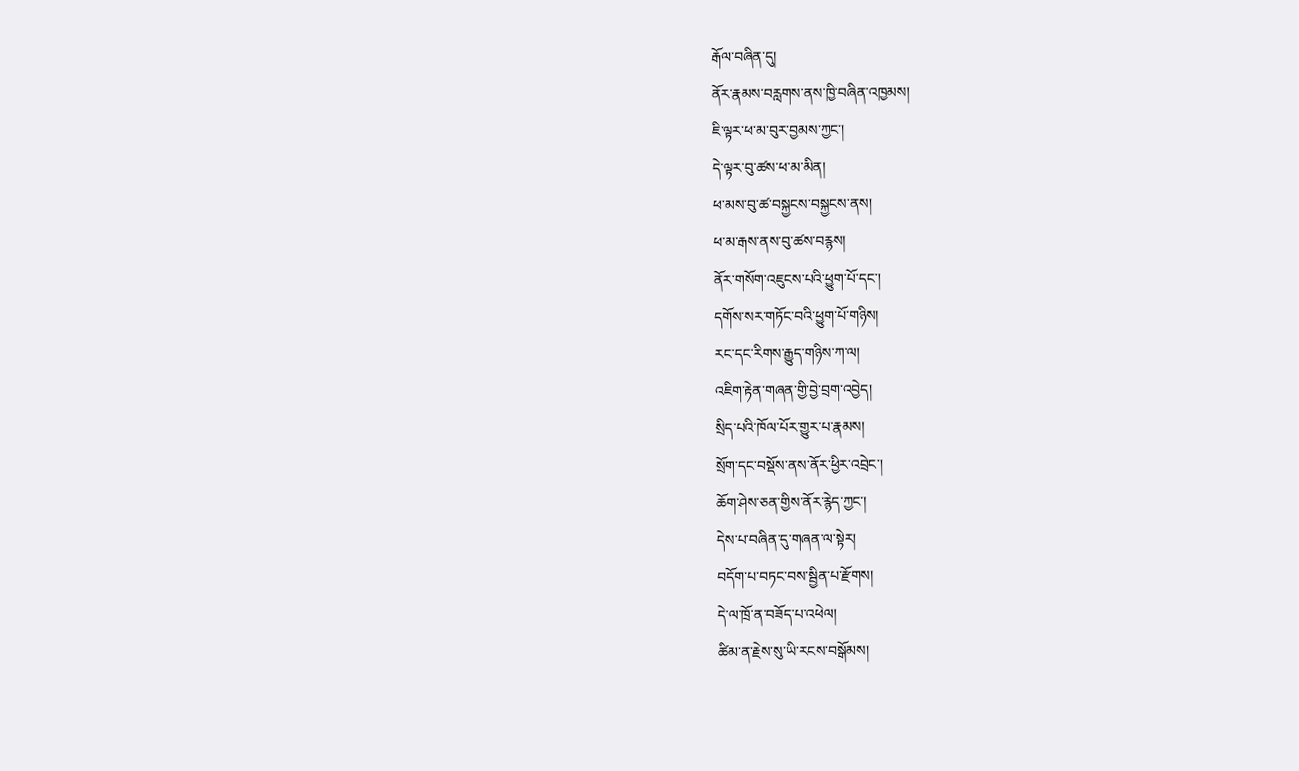རྒོལ་བཞིན་དུ།
ནོར་རྣམས་བརླགས་ནས་ཁྱི་བཞིན་འཁྱམས།
ཇི་ལྟར་ཕ་མ་བུར་བྱམས་ཀྱང་།
དེ་ལྟར་བུ་ཚས་ཕ་མ་མིན།
ཕ་མས་བུ་ཚ་བསྐྱངས་བསྐྱངས་ནས།
ཕ་མ་རྒས་ནས་བུ་ཚས་བརྙས།
ནོར་གསོག་འཇུངས་པའི་ཕྱུག་པོ་དང་།
དགོས་སར་གཏོང་བའི་ཕྱུག་པོ་གཉིས།
རང་དང་རིགས་རྒྱུད་གཉིས་ཀ་ལ།
འཇིག་རྟེན་གཞན་གྱི་བྱེ་བྲག་འབྱེད།
སྲིད་པའི་ཁོལ་པོར་གྱུར་པ་རྣམས།
སྲོག་དང་བསྡོས་ནས་ནོར་ཕྱིར་འབྲེང་།
ཆོག་ཤེས་ཅན་གྱིས་ནོར་རྙེད་ཀྱང་།
དེས་པ་བཞིན་དུ་གཞན་ལ་སྟེར།
བདོག་པ་བཏང་བས་སྦྱིན་པ་རྫོགས།
དེ་ལ་ཁྲོ་ན་བཟོད་པ་འཕེལ།
ཚིམ་ན་རྗེས་སུ་ཡི་རངས་བསྒོམས།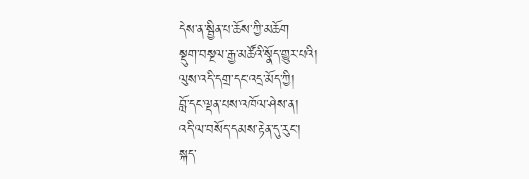དེས་ན་སྦྱིན་པ་ཆོས་ཀྱི་མཆོག
སྡུག་བསྔལ་རྒྱ་མཚོའི་སྣོད་གྱུར་པའི།
ལུས་འདི་དགྲ་དང་འདྲ་མོད་ཀྱི།
བློ་དང་ལྡན་པས་འཁོལ་ཤེས་ན།
འདི་ལ་བསོད་དམས་རྟེན་དུ་རུང་།
སྐད་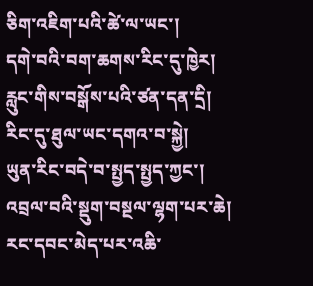ཅིག་འཇིག་པའི་ཚེ་ལ་ཡང་།
དགེ་བའི་བག་ཆགས་རིང་དུ་ཁྱེར།
རླུང་གིས་བསྒོས་པའི་ཙན་དན་དྲི།
རིང་དུ་ཐུལ་ཡང་དགའ་བ་སྐྱེ།
ཡུན་རིང་བདེ་བ་སྤྱད་སྤྱད་ཀྱང་།
འབྲལ་བའི་སྡུག་བསྔལ་ལྷག་པར་ཆེ།
རང་དབང་མེད་པར་འཆི་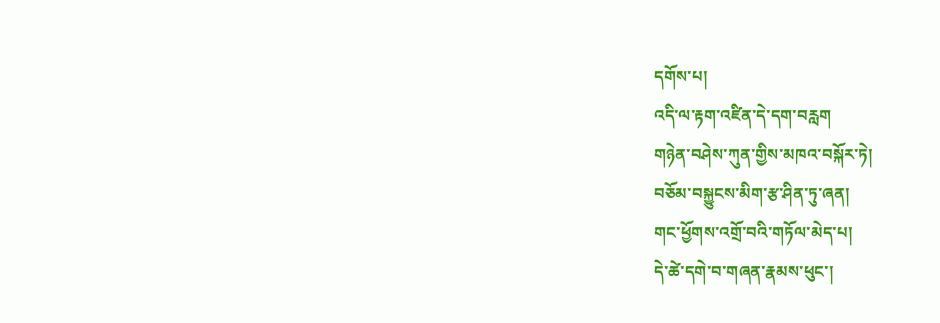དགོས་པ།
འདི་ལ་རྟག་འཛིན་དེ་དག་བརླག
གཉེན་བཤེས་ཀུན་གྱིས་མཁའ་བསྐོར་ཏེ།
བཅོམ་བསྐྱུངས་མིག་རྩ་ཤིན་ཏུ་ཞན།
གང་ཕྱོགས་འགྲོ་བའི་གཏོལ་མེད་པ།
དེ་ཚེ་དགེ་བ་གཞན་རྣམས་ཕུང་།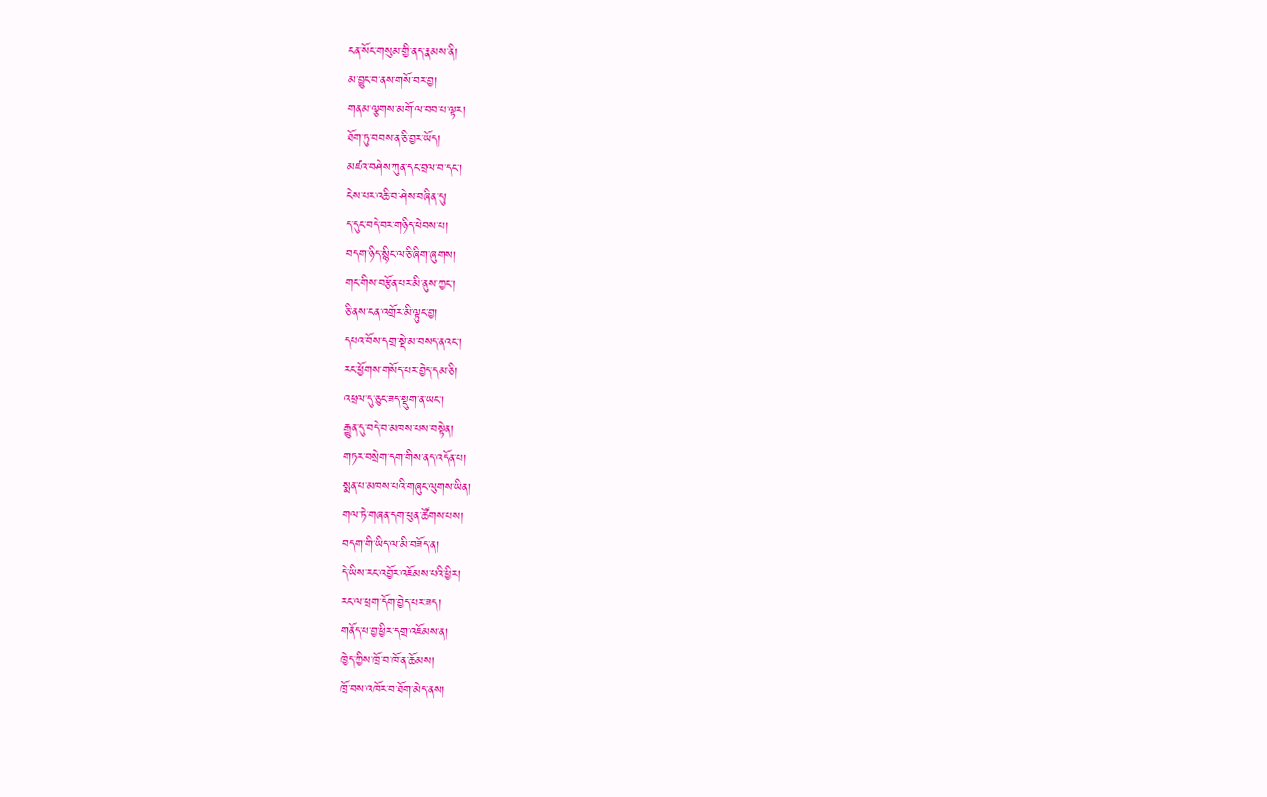ངན་སོང་གསུམ་གྱི་ནད་རྣམས་ནི།
མ་བྱུང་བ་ནས་གསོ་བར་བྱ།
གནམ་ལྕགས་མགོ་ལ་བབ་པ་ལྟར།
ཐོག་ཏུ་བབས་ན་ཅི་བྱར་ཡོད།
མཛའ་བཤེས་ཀུན་དང་བྲལ་བ་དང་།
ངེས་པར་འཆི་བ་ཤེས་བཞིན་དུ།
ད་དུང་བདེ་བར་གཉིད་ཕེབས་པ།
བདག་ཉིད་སྙིང་ལ་ཅི་ཞིག་ཞུགས།
གང་གིས་བརྩོན་པར་མི་ནུས་ཀྱང་།
ཅི་ནས་ངན་འགྲོར་མི་ལྟུང་བྱ།
དཔའ་བོས་དགྲ་སྡེ་མ་བསད་ནའང་།
རང་ཕྱོགས་གསོད་པར་བྱེད་དམ་ཅི།
འཕྲལ་དུ་ཅུང་ཟད་སྡུག་ན་ཡང་།
རྒྱུན་དུ་བདེ་བ་མཁས་པས་བསྟེན།
གཏར་བསྲེག་དག་གིས་ནད་འདོན་པ།
སྨན་པ་མཁས་པའི་གཞུང་ལུགས་ཡིན།
གལ་ཏེ་གཞན་དག་ཕུན་ཚོགས་པས།
བདག་གི་ཡིད་ལ་མི་བཟོད་ན།
དེ་ཡིས་རང་འབྱོར་འཇོམས་པའི་ཕྱིར།
རང་ལ་ཕྲག་དོག་བྱེད་པར་ཟད།
གནོད་པ་བྱ་ཕྱིར་དགྲ་འཇོམས་ན།
ཁྱེད་ཀྱིས་ཁྲོ་བ་ཁོ་ན་ཆོམས།
ཁྲོ་བས་འཁོར་བ་ཐོག་མེད་ནས།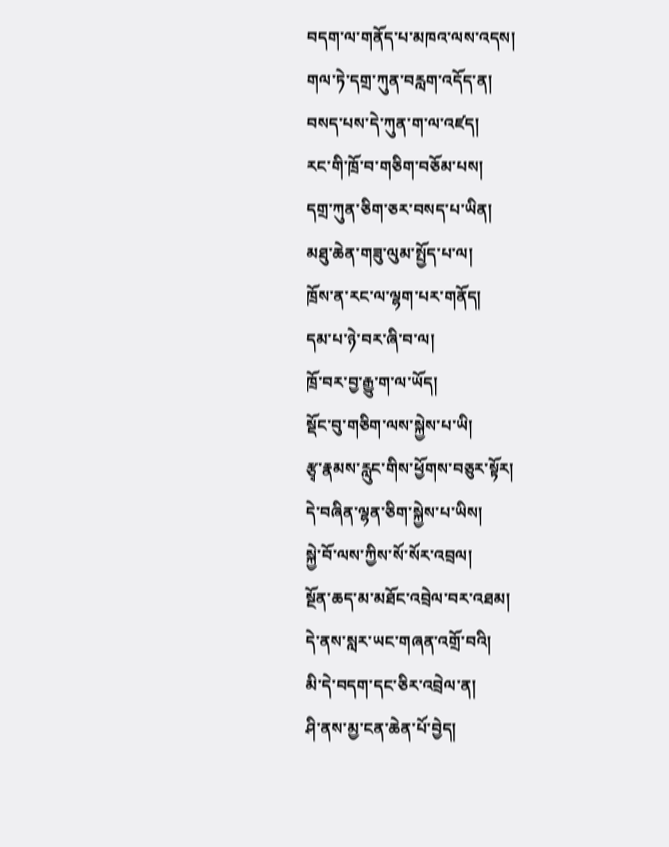བདག་ལ་གནོད་པ་མཁའ་ལས་འདས།
གལ་ཏེ་དགྲ་ཀུན་བརླག་འདོད་ན།
བསད་པས་དེ་ཀུན་ག་ལ་འཛད།
རང་གི་ཁྲོ་བ་གཅིག་བཅོམ་པས།
དགྲ་ཀུན་ཅིག་ཅར་བསད་པ་ཡིན།
མཐུ་ཆེན་གཟུ་ལུམ་སྤྱོད་པ་ལ།
ཁྲོས་ན་རང་ལ་ལྷག་པར་གནོད།
དམ་པ་ཉེ་བར་ཞི་བ་ལ།
ཁྲོ་བར་བྱ་རྒྱུ་ག་ལ་ཡོད།
སྡོང་བུ་གཅིག་ལས་སྐྱེས་པ་ཡི།
རྩྭ་རྣམས་རླུང་གིས་ཕྱོགས་བཅུར་སྟོར།
དེ་བཞིན་ལྷན་ཅིག་སྐྱེས་པ་ཡིས།
སྐྱེ་བོ་ལས་ཀྱིས་སོ་སོར་འབྲལ།
སྔོན་ཆད་མ་མཐོང་འབྲེལ་བར་འཐམ།
དེ་ནས་སླར་ཡང་གཞན་འགྲོ་བའི།
མི་དེ་བདག་དང་ཅིར་འབྲེལ་ན།
ཤི་ནས་མྱ་ངན་ཆེན་པོ་བྱེད།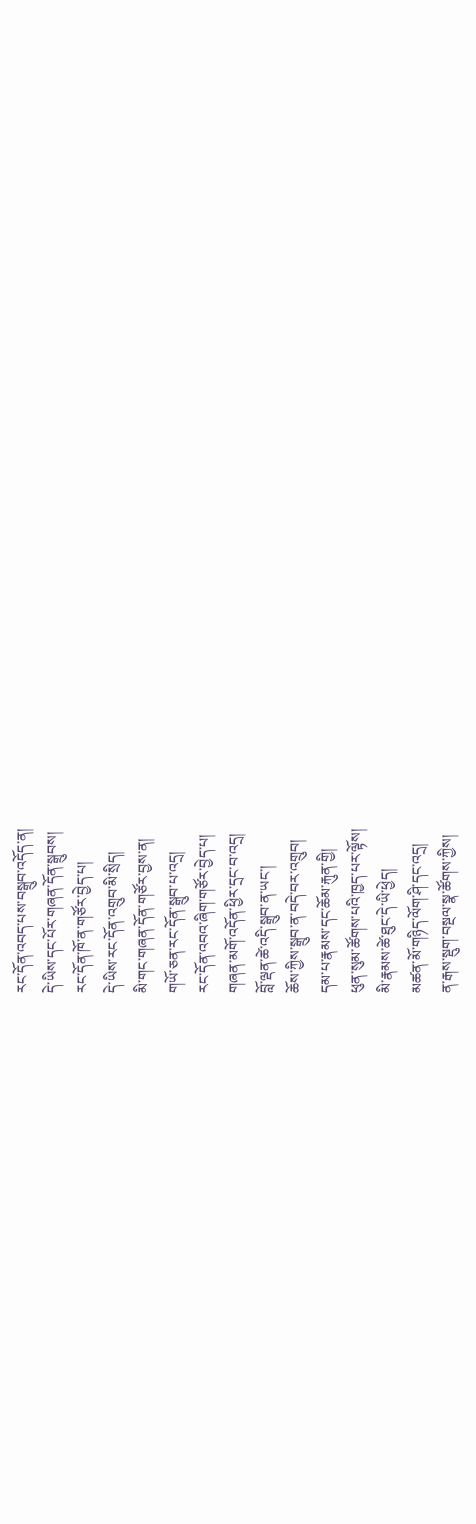རང་དོན་འབད་པས་བསྒྲུབ་འདོད་ན།
དེ་ཡིས་དང་པོར་གཞན་དོན་སྒྲུབས།
རང་དོན་ཁོ་ན་གཙོར་བྱེད་པ།
དེ་ཡིས་རང་དོན་འགྲུབ་མི་སྲིད།
མི་གང་གཞན་དོན་གཙོར་བྱས་ན།
གཡོ་ཅན་རང་དོན་སྒྲུབ་པ་འདྲ།
རང་དོན་འབའ་ཞིག་གཙོར་བྱེད་པ།
གཞན་མགོ་འདོན་ཕྱིར་དྲང་བ་འདྲ།
བློ་ལྡན་ཚེ་འདི་སྒྲུབ་ན་ཡང་།
ཆོས་ཀྱིས་སྒྲུབ་ན་བདེ་བར་འགྲུབ།
དམ་པ་རྣམས་དང་ཆོམ་རྐུན་གྱི།
ཕུན་སུམ་ཚོགས་པའི་ཁྱད་པར་ལྟོས།
མི་རྣམས་ཚེ་ཐུང་དེ་ཡི་ཕྱེད།
མཚན་མོ་གཉིད་ལོག་ཤི་དང་འདྲ།
ན་རྒས་སྡུག་བསྔལ་སྣ་ཚོགས་ཀྱིས།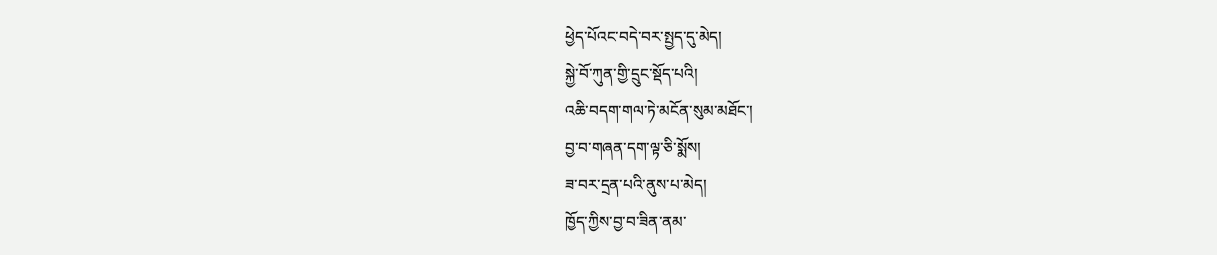ཕྱེད་པོའང་བདེ་བར་སྤྱད་དུ་མེད།
སྐྱེ་བོ་ཀུན་གྱི་དྲུང་སྡོད་པའི།
འཆི་བདག་གལ་ཏེ་མངོན་སུམ་མཐོང་།
བྱ་བ་གཞན་དག་ལྟ་ཅི་སྨོས།
ཟ་བར་དྲན་པའི་ནུས་པ་མེད།
ཁྱོད་ཀྱིས་བྱ་བ་ཟིན་ནམ་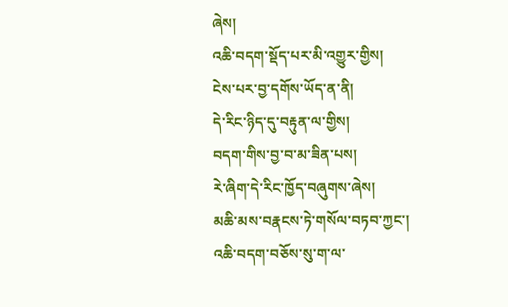ཞེས།
འཆི་བདག་སྡོད་པར་མི་འགྱུར་གྱིས།
ངེས་པར་བྱ་དགོས་ཡོད་ན་ནི།
དེ་རིང་ཉིད་དུ་བརྟུན་ལ་གྱིས།
བདག་གིས་བྱ་བ་མ་ཟིན་པས།
རེ་ཞིག་དེ་རིང་ཁྱོད་བཞུགས་ཞེས།
མཆི་མས་བརྣངས་ཏེ་གསོལ་བཏབ་ཀྱང་།
འཆི་བདག་བཅོས་སུ་ག་ལ་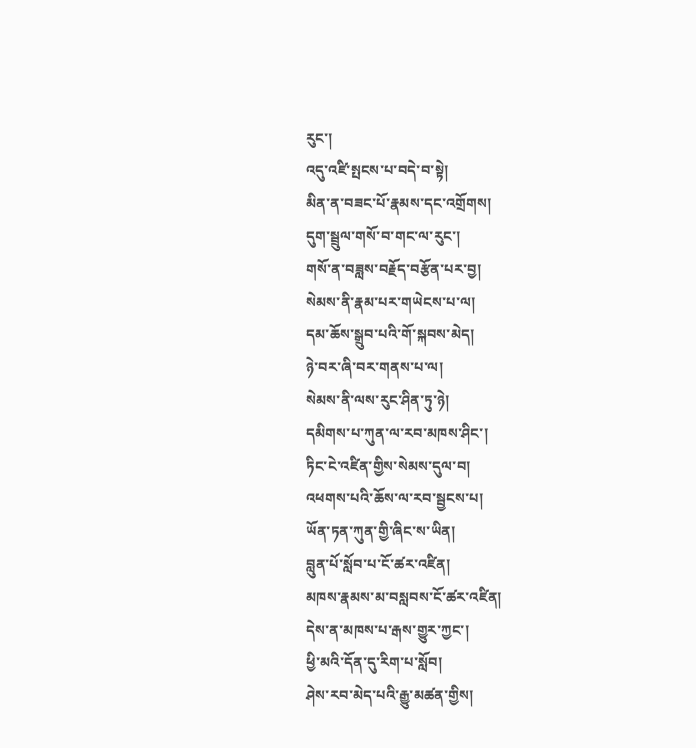རུང་།
འདུ་འཛི་སྤངས་པ་བདེ་བ་སྟེ།
མིན་ན་བཟང་པོ་རྣམས་དང་འགྲོགས།
དུག་སྦྲུལ་གསོ་བ་གང་ལ་རུང་།
གསོ་ན་བཟླས་བརྗོད་བརྩོན་པར་བྱ།
སེམས་ནི་རྣམ་པར་གཡེངས་པ་ལ།
དམ་ཆོས་སྒྲུབ་པའི་གོ་སྐབས་མེད།
ཉེ་བར་ཞི་བར་གནས་པ་ལ།
སེམས་ནི་ལས་རུང་ཤིན་ཏུ་ཉེ།
དམིགས་པ་ཀུན་ལ་རབ་མཁས་ཤིང་།
ཏིང་ངེ་འཛིན་གྱིས་སེམས་དུལ་བ།
འཕགས་པའི་ཆོས་ལ་རབ་སྦྱངས་པ།
ཡོན་ཏན་ཀུན་གྱི་ཞིང་ས་ཡིན།
བླུན་པོ་སློབ་པ་ངོ་ཚར་འཛིན།
མཁས་རྣམས་མ་བསླབས་ངོ་ཚར་འཛིན།
དེས་ན་མཁས་པ་རྒས་གྱུར་ཀྱང་།
ཕྱི་མའི་དོན་དུ་རིག་པ་སློབ།
ཤེས་རབ་མེད་པའི་རྒྱུ་མཚན་གྱིས།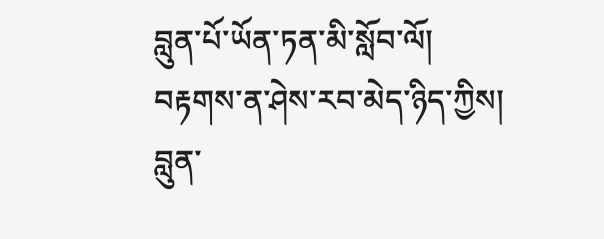བླུན་པོ་ཡོན་ཏན་མི་སློབ་ལོ།
བརྟགས་ན་ཤེས་རབ་མེད་ཉིད་ཀྱིས།
བླུན་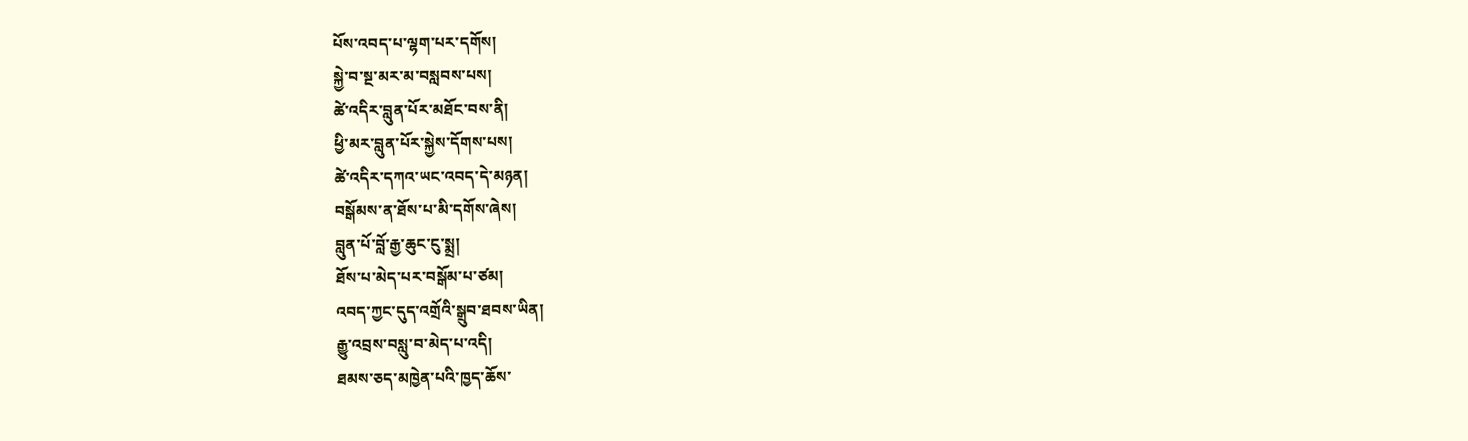པོས་འབད་པ་ལྷག་པར་དགོས།
སྐྱེ་བ་སྔ་མར་མ་བསླབས་པས།
ཚེ་འདིར་བླུན་པོར་མཐོང་བས་ནི།
ཕྱི་མར་བླུན་པོར་སྐྱེས་དོགས་པས།
ཚེ་འདིར་དཀའ་ཡང་འབད་དེ་མཉན།
བསྒོམས་ན་ཐོས་པ་མི་དགོས་ཞེས།
བླུན་པོ་བློ་རྒྱ་ཆུང་ངུ་སྨྲ།
ཐོས་པ་མེད་པར་བསྒོམ་པ་ཙམ།
འབད་ཀྱང་དུད་འགྲོའི་སྒྲུབ་ཐབས་ཡིན།
རྒྱུ་འབྲས་བསླུ་བ་མེད་པ་འདི།
ཐམས་ཅད་མཁྱེན་པའི་ཁྱད་ཆོས་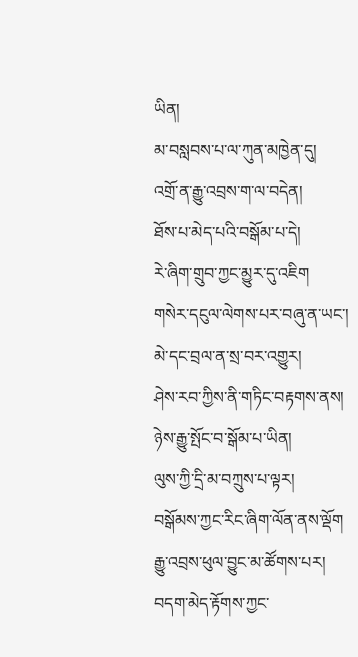ཡིན།
མ་བསླབས་པ་ལ་ཀུན་མཁྱེན་དུ།
འགྲོ་ན་རྒྱུ་འབྲས་ག་ལ་བདེན།
ཐོས་པ་མེད་པའི་བསྒོམ་པ་དེ།
རེ་ཞིག་གྲུབ་ཀྱང་མྱུར་དུ་འཇིག
གསེར་དངུལ་ལེགས་པར་བཞུ་ན་ཡང་།
མེ་དང་བྲལ་ན་སྲ་བར་འགྱུར།
ཤེས་རབ་ཀྱིས་ནི་གཏིང་བརྟགས་ནས།
ཉེས་རྒྱུ་སྤོང་བ་སྒོམ་པ་ཡིན།
ལུས་ཀྱི་དྲི་མ་བཀྲུས་པ་ལྟར།
བསྒོམས་ཀྱང་རིང་ཞིག་ལོན་ནས་ལྡོག
རྒྱུ་འབྲས་ཕུལ་བྱུང་མ་ཚོགས་པར།
བདག་མེད་རྟོགས་ཀྱང་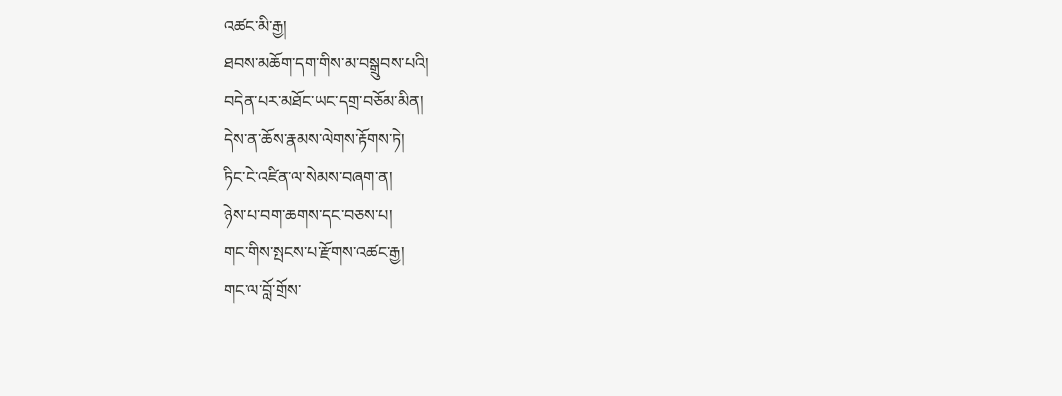འཚང་མི་རྒྱ།
ཐབས་མཆོག་དག་གིས་མ་བསྒྲུབས་པའི།
བདེན་པར་མཐོང་ཡང་དགྲ་བཅོམ་མིན།
དེས་ན་ཆོས་རྣམས་ལེགས་རྟོགས་ཏེ།
ཏིང་ངེ་འཛིན་ལ་སེམས་བཞག་ན།
ཉེས་པ་བག་ཆགས་དང་བཅས་པ།
གང་གིས་སྤངས་པ་རྫོགས་འཚང་རྒྱ།
གང་ལ་བློ་གྲོས་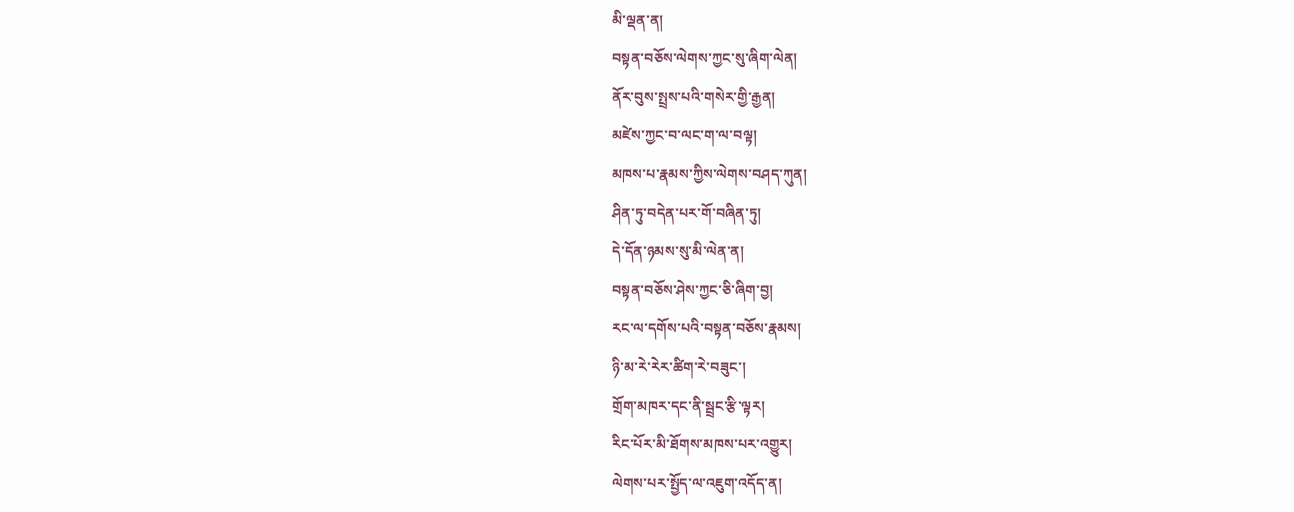མི་ལྡན་ན།
བསྟན་བཅོས་ལེགས་ཀྱང་སུ་ཞིག་ལེན།
ནོར་བུས་སྤྲས་པའི་གསེར་གྱི་རྒྱན།
མཛེས་ཀྱང་བ་ལང་ག་ལ་བལྟ།
མཁས་པ་རྣམས་ཀྱིས་ལེགས་བཤད་ཀུན།
ཤིན་ཏུ་བདེན་པར་གོ་བཞིན་ཏུ།
དེ་དོན་ཉམས་སུ་མི་ལེན་ན།
བསྟན་བཅོས་ཤེས་ཀྱང་ཅི་ཞིག་བྱ།
རང་ལ་དགོས་པའི་བསྟན་བཅོས་རྣམས།
ཉི་མ་རེ་རེར་ཚིག་རེ་བཟུང་།
གྲོག་མཁར་དང་ནི་སྦྲང་རྩི་ལྟར།
རིང་པོར་མི་ཐོགས་མཁས་པར་འགྱུར།
ལེགས་པར་སྤྱོད་ལ་འཇུག་འདོད་ན།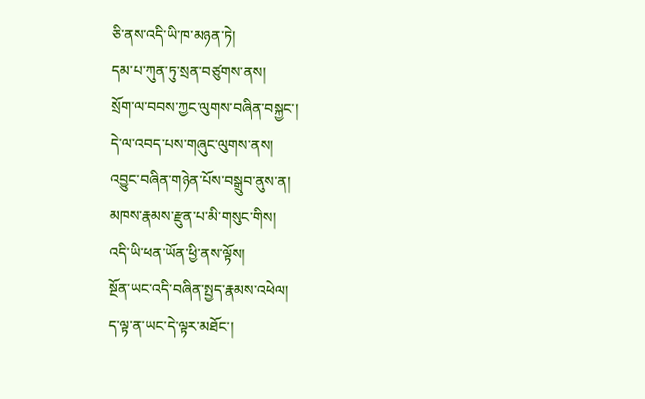ཅི་ནས་འདི་ཡི་ཁ་མཉན་ཏེ།
དམ་པ་ཀུན་ཏུ་སྲན་བཙུགས་ནས།
སྲོག་ལ་བབས་ཀྱང་ལུགས་བཞིན་བསྐྱང་།
དེ་ལ་འབད་པས་གཞུང་ལུགས་ནས།
འབྱུང་བཞིན་གཉེན་པོས་བསྒྲུབ་ནུས་ན།
མཁས་རྣམས་རྫུན་པ་མི་གསུང་གིས།
འདི་ཡི་ཕན་ཡོན་ཕྱི་ནས་ལྟོས།
སྔོན་ཡང་འདི་བཞིན་སྤྱད་རྣམས་འཕེལ།
ད་ལྟ་ན་ཡང་དེ་ལྟར་མཐོང་།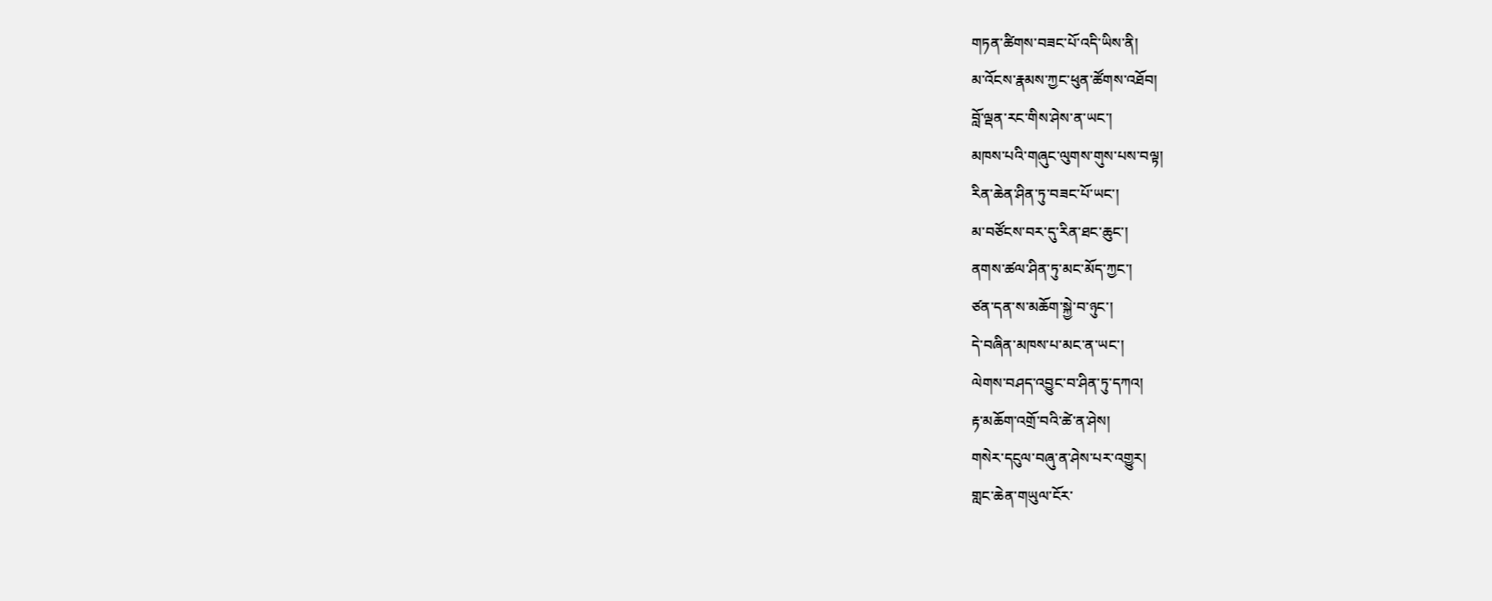གཏན་ཚིགས་བཟང་པོ་འདི་ཡིས་ནི།
མ་འོངས་རྣམས་ཀྱང་ཕུན་ཚོགས་འཐོབ།
བློ་ལྡན་རང་གིས་ཤེས་ན་ཡང་།
མཁས་པའི་གཞུང་ལུགས་གུས་པས་བལྟ།
རིན་ཆེན་ཤིན་ཏུ་བཟང་པོ་ཡང་།
མ་བཙོངས་བར་དུ་རིན་ཐང་ཆུང་།
ནགས་ཚལ་ཤིན་ཏུ་མང་མོད་ཀྱང་།
ཙན་དན་ས་མཆོག་སྐྱེ་བ་ཉུང་།
དེ་བཞིན་མཁས་པ་མང་ན་ཡང་།
ལེགས་བཤད་འབྱུང་བ་ཤིན་ཏུ་དཀའ།
རྟ་མཆོག་འགྲོ་བའི་ཚེ་ན་ཤེས།
གསེར་དངུལ་བཞུ་ན་ཤེས་པར་འགྱུར།
གླང་ཆེན་གཡུལ་ངོར་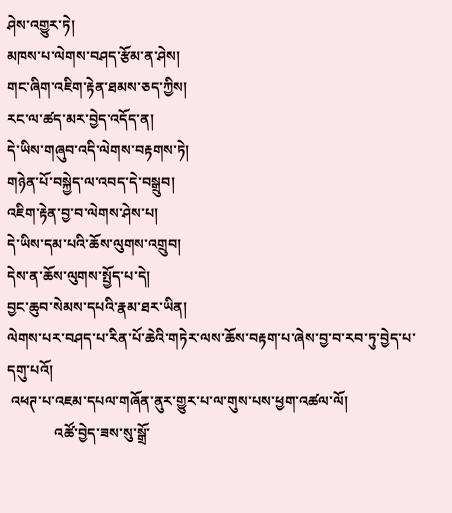ཤེས་འགྱུར་ཏེ།
མཁས་པ་ལེགས་བཤད་རྩོམ་ན་ཤེས།
གང་ཞིག་འཇིག་རྟེན་ཐམས་ཅད་ཀྱིས།
རང་ལ་ཚད་མར་བྱེད་འདོད་ན།
དེ་ཡིས་གཞུབ་འདི་ལེགས་བརྟགས་ཏེ།
གཉེན་པོ་བསྐྱེད་ལ་འབད་དེ་བསྒྲུབ།
འཇིག་རྟེན་བྱ་བ་ལེགས་ཤེས་པ།
དེ་ཡིས་དམ་པའི་ཆོས་ལུགས་འགྲུབ།
དེས་ན་ཆོས་ལུགས་སྤྱོད་པ་དེ།
བྱང་ཆུབ་སེམས་དཔའི་རྣམ་ཐར་ཡིན།
ལེགས་པར་བཤད་པ་རིན་པོ་ཆེའི་གཏེར་ལས་ཆོས་བརྟག་པ་ཞེས་བྱ་བ་རབ་ཏུ་བྱེད་པ་དགུ་པའོ།
 འཕཊ་པ་འཇམ་དཔལ་གཞོན་ནུར་གྱུར་པ་ལ་གུས་པས་ཕྱག་འཚལ་ལོ།
             འཚོ་བྱེད་ཟས་སུ་སྒྲོ་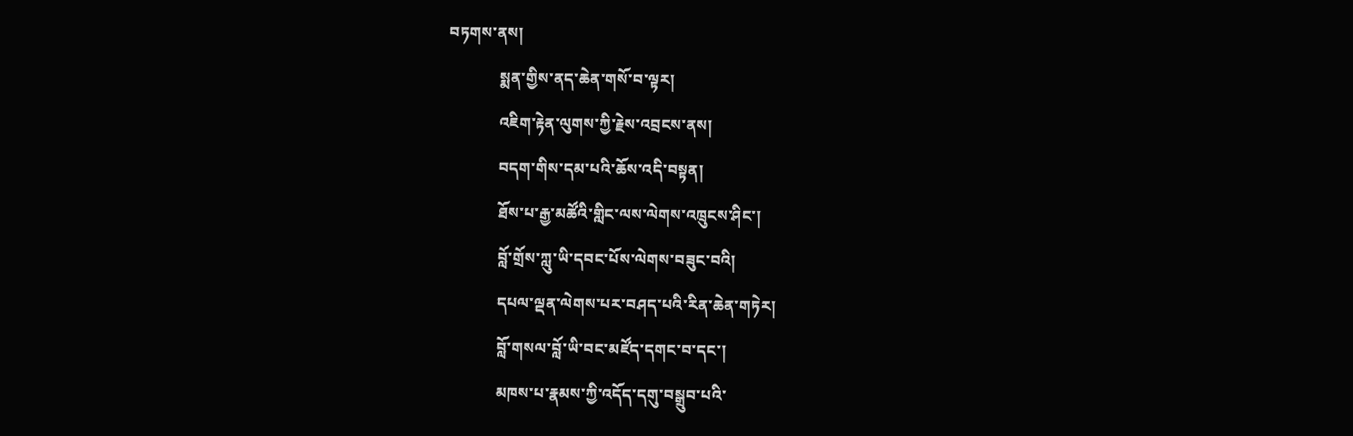བཏགས་ནས།
             སྨན་གྱིས་ནད་ཆེན་གསོ་བ་ལྟར།
             འཇིག་རྟེན་ལུགས་ཀྱི་རྗེས་འབྲངས་ནས།
             བདག་གིས་དམ་པའི་ཆོས་འདི་བསྟན།
             ཐོས་པ་རྒྱ་མཚོའི་གླིང་ལས་ལེགས་འཁྲུངས་ཤིང་།
             བློ་གྲོས་ཀླུ་ཡི་དབང་པོས་ལེགས་བཟུང་བའི།
             དཔལ་ལྡན་ལེགས་པར་བཤད་པའི་རིན་ཆེན་གཏེར།
             བློ་གསལ་བློ་ཡི་བང་མཛོད་དགང་བ་དང་།
             མཁས་པ་རྣམས་ཀྱི་འདོད་དགུ་བསྒྲུབ་པའི་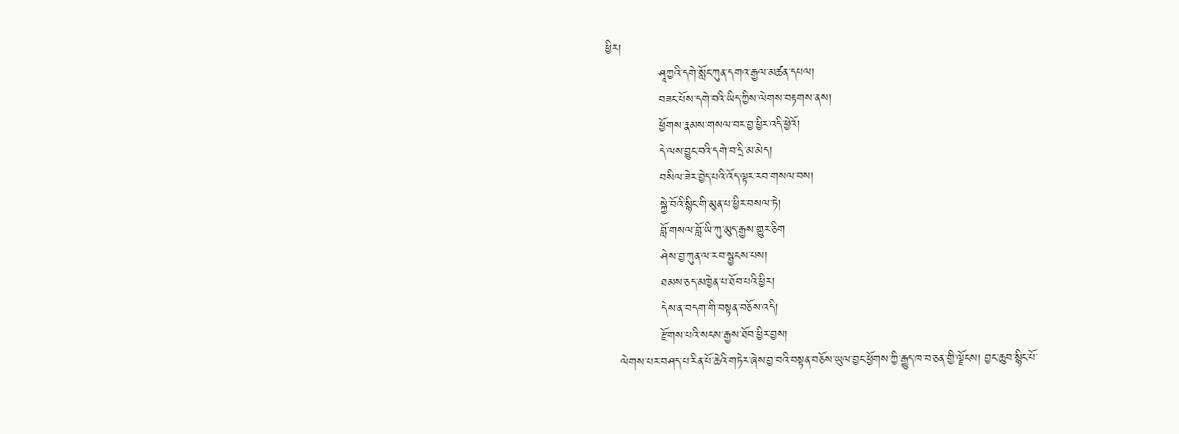ཕྱིར།
             ཤཱཀྱའི་དགེ་སློང་ཀུན་དགའ་རྒྱལ་མཚན་དཔལ།
             བཟང་པོས་དགེ་བའི་ཡིད་ཀྱིས་ལེགས་བརྟགས་ནས།
             ཕྱོགས་རྣམས་གསལ་བར་བྱ་ཕྱིར་འདི་ཕྱེའོ།
             དེ་ལས་བྱུང་བའི་དགེ་བ་དྲི་མ་མེད།
             བསིལ་ཟེར་བྱེད་པའི་འོད་ལྟར་རབ་གསལ་བས།
             སྐྱེ་བོའི་སྙིང་གི་མུན་པ་ཕྱིར་བསལ་ཏེ།
             བློ་གསལ་བློ་ཡི་ཀུ་མུད་རྒྱས་གྱུར་ཅིག
             ཤེས་བྱ་ཀུན་ལ་རབ་སྦྱངས་པས།
             ཐམས་ཅད་མཁྱེན་པ་ཐོབ་པའི་ཕྱིར།
             དེས་ན་བདག་གི་བསྟན་བཅོས་འདི།
             རྫོགས་པའི་སངས་རྒྱས་ཐོབ་ཕྱིར་བྱས།
   ལེགས་པར་བཤད་པ་རིན་པོ་ཆེའི་གཏེར་ཞེས་བྱ་བའི་བསྟན་བཅོས་ཡུལ་བྱང་ཕྱོགས་ཀྱི་རྒྱུད་ཁ་བ་ཅན་གྱི་ལྗོངས། བྱང་ཆུབ་སྙིང་པོ་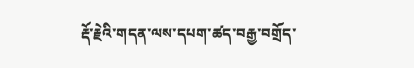རྡོ་རྗེའི་གདན་ལས་དཔག་ཚད་བརྒྱ་བགྲོད་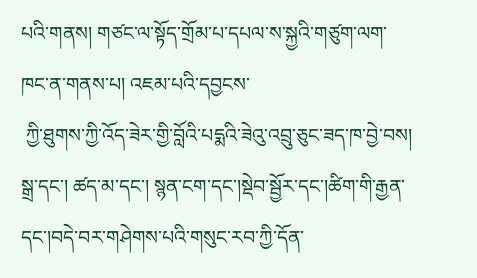པའི་གནས། གཙང་ལ་སྟོད་གྲོམ་པ་དཔལ་ས་སྐྱའི་གཙུག་ལག་ཁང་ན་གནས་པ། འཇམ་པའི་དབྱངས་
 ཀྱི་ཐུགས་ཀྱི་འོད་ཟེར་གྱི་བློའི་པདྨའི་ཟེའུ་འབྲུ་ཅུང་ཟད་ཁ་བྱེ་བས། སྒྲ་དང་། ཚད་མ་དང་། སྙན་ངག་དང་།སྡེབ་སྦྱོར་དང་།ཚིག་གི་རྒྱན་དང་།བདེ་བར་གཤེགས་པའི་གསུང་རབ་ཀྱི་དོན་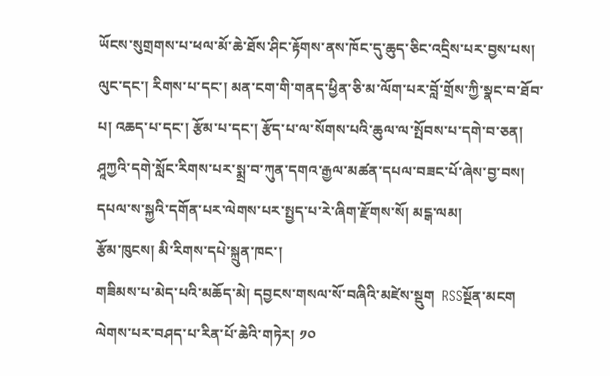ཡོངས་སུགྲགས་པ་ཕལ་མོ་ཆེ་ཐོས་ཤིང་རྟོགས་ནས་ཁོང་དུ་ཆུད་ཅིང་འདྲིས་པར་བྱས་པས། ལུང་དང་། རིགས་པ་དང་། མན་ངག་གི་གནད་ཕྱིན་ཅི་མ་ལོག་པར་བློ་གྲོས་ཀྱི་སྣང་བ་ཐོབ་པ། འཆད་པ་དང་། རྩོམ་པ་དང་། རྩོད་པ་ལ་སོགས་པའི་ཆུལ་ལ་སྤོབས་པ་དགེ་བ་ཅན། ཤཱཀྱའི་དགེ་སློང་རིགས་པར་སྨྲ་བ་ཀུན་དགའ་རྒྱལ་མཚན་དཔལ་བཟང་པོ་ཞེས་བྱ་བས། དཔལ་ས་སྐྱའི་དགོན་པར་ལེགས་པར་སྤྱད་པ་རེ་ཞིག་རྫོགས་སོ། མངྒ་ལམ།
རྩོམ་ཁུངས། མི་རིགས་དཔེ་སྐྲུན་ཁང་།
གཟིམས་པ་མེད་པའི་མཆོད་མེ། དབྱངས་གསལ་སོ་བཞིའི་མཛེས་སྡུག  RSSསྔོན་མངག
ལེགས་པར་བཤད་པ་རིན་པོ་ཆེའི་གཏེར། ༡༠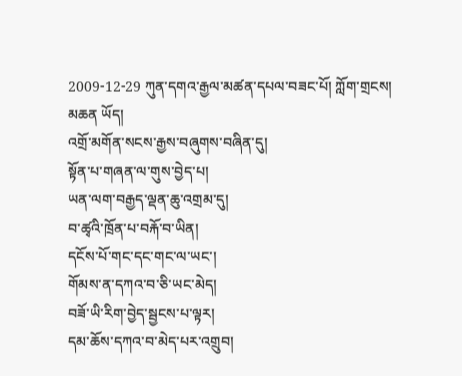2009-12-29 ཀུན་དགའ་རྒྱལ་མཚན་དཔལ་བཟང་པོ། ཀློག་གྲངས། མཆན ཡོད།
འགྲོ་མགོན་སངས་རྒྱས་བཞུགས་བཞིན་དུ།
སྟོན་པ་གཞན་ལ་གུས་བྱེད་པ།
ཡན་ལག་བརྒྱད་ལྡན་ཆུ་འགྲམ་དུ།
བ་ཚྭའི་ཁྲོན་པ་བརྐོ་བ་ཡིན།
དངོས་པོ་གང་དང་གང་ལ་ཡང་།
གོམས་ན་དཀའ་བ་ཅི་ཡང་མེད།
བཟོ་ཡི་རིག་བྱེད་སྦྱངས་པ་ལྟར།
དམ་ཆོས་དཀའ་བ་མེད་པར་འགྲུབ།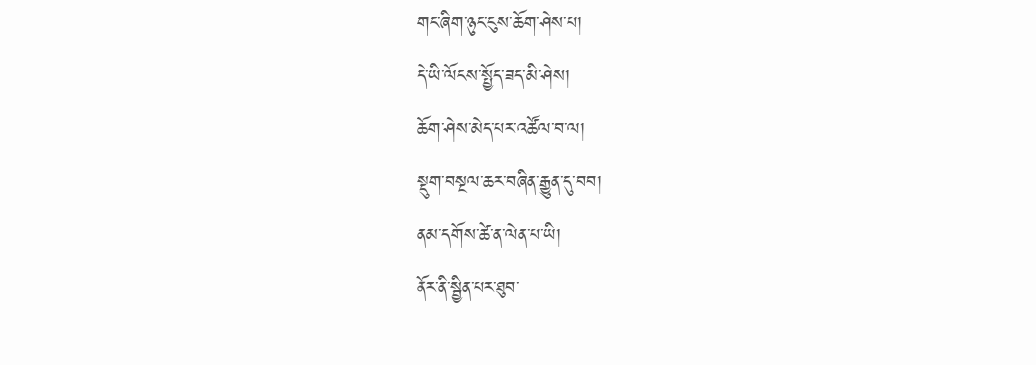གང་ཞིག་ཉུང་ངུས་ཆོག་ཤེས་པ།
དེ་ཡི་ལོངས་སྤྱོད་ཟད་མི་ཤེས།
ཆོག་ཤེས་མེད་པར་འཚོལ་བ་ལ།
སྡུག་བསྔལ་ཆར་བཞིན་རྒྱུན་དུ་བབ།
ནམ་དགོས་ཚེ་ན་ལེན་པ་ཡི།
ནོར་ནི་སྦྱིན་པར་ཐུབ་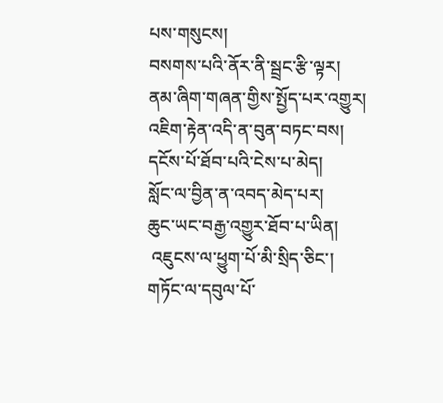པས་གསུངས།
བསགས་པའི་ནོར་ནི་སྦྲང་རྩི་ལྟར།
ནམ་ཞིག་གཞན་གྱིས་སྤྱོད་པར་འགྱུར།
འཇིག་རྟེན་འདི་ན་བུན་བཏང་བས།
དངོས་པོ་ཐོབ་པའི་ངེས་པ་མེད།
སློང་ལ་བྱིན་ན་འབད་མེད་པར།
ཆུང་ཡང་བརྒྱ་འགྱུར་ཐོབ་པ་ཡིན།
 འཇུངས་ལ་ཕྱུག་པོ་མི་སྲིད་ཅིང་།
གཏོང་ལ་དབུལ་པོ་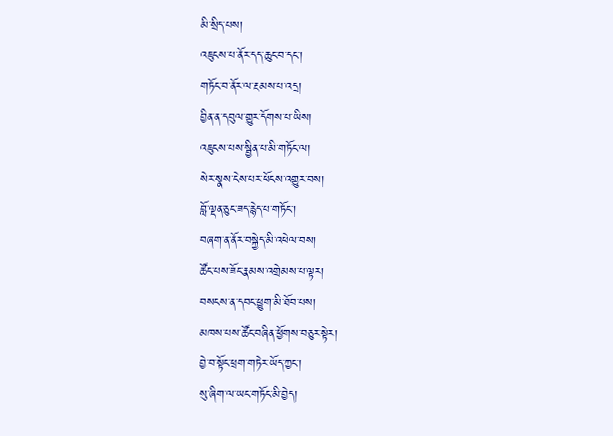མི་སྲིད་པས།
འཇུངས་པ་ནོར་དད་ཆུང་བ་དང་།
གཏོང་བ་ནོར་ལ་རྔམས་པ་འདྲ།
བྱིན་ན་དབུལ་གྱུར་དོགས་པ་ཡིས།
འཇུངས་པས་སྦྱིན་པ་མི་གཏོང་ལ།
སེར་སྣས་ངེས་པར་ཕོངས་འགྱུར་བས།
བློ་ལྡན་ཅུང་ཟད་རྙེད་པ་གཏོང་།
བཞག་ན་ནོར་བསྐྱེད་མི་འཕེལ་བས།
ཚོང་པས་ཟོང་རྣམས་འགྲེམས་པ་ལྟར།
བསངས་ན་དབང་ཕྱུག་མི་ཐོབ་པས།
མཁས་པས་ཚོང་བཞིན་ཕྱོགས་བཅུར་སྟེར།
བྱེ་བ་སྟོང་ཕྲག་གཏེར་ཡོད་ཀྱང་།
སུ་ཞིག་ལ་ཡང་གཏོང་མི་བྱེད།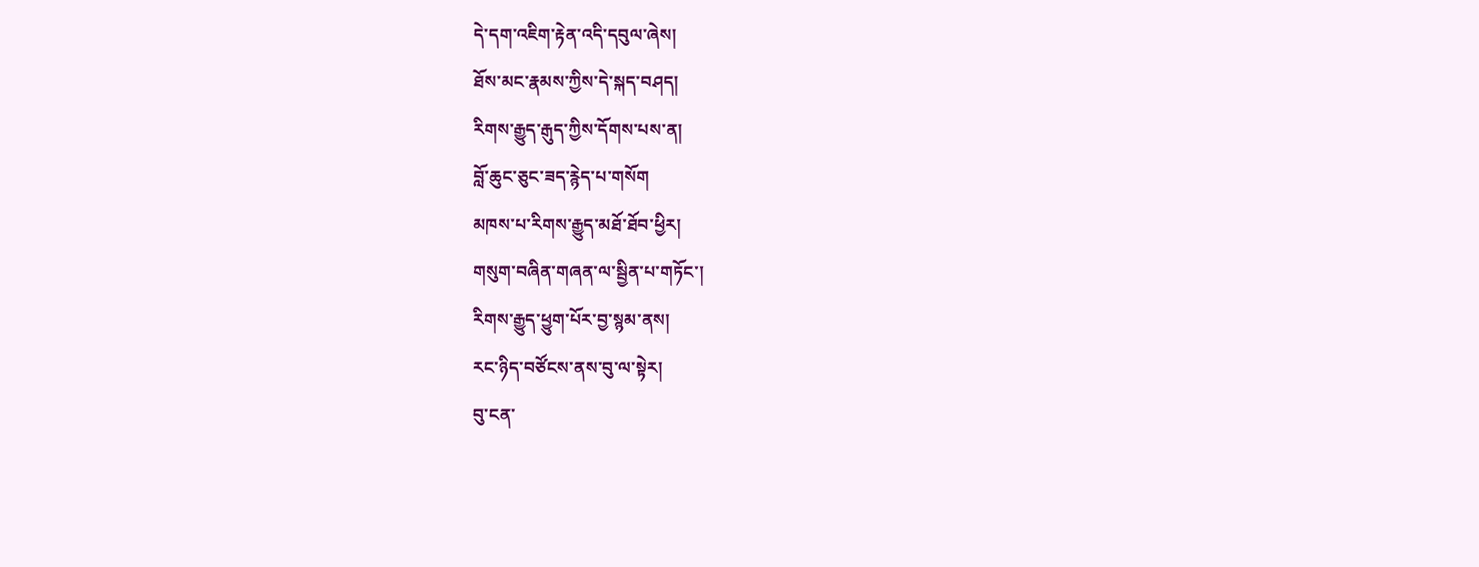དེ་དག་འཇིག་རྟེན་འདི་དབུལ་ཞེས།
ཐོས་མང་རྣམས་ཀྱིས་དེ་སྐད་བཤད།
རིགས་རྒྱུད་རྒུད་ཀྱིས་དོགས་པས་ན།
བློ་ཆུང་ཅུང་ཟད་རྙེད་པ་གསོག
མཁས་པ་རིགས་རྒྱུད་མཐོ་ཐོབ་ཕྱིར།
གསུག་བཞིན་གཞན་ལ་སྦྱིན་པ་གཏོང་།
རིགས་རྒྱུད་ཕྱུག་པོར་བྱ་སྙམ་ནས།
རང་ཉིད་བཙོངས་ནས་བུ་ལ་སྟེར།
བུ་ངན་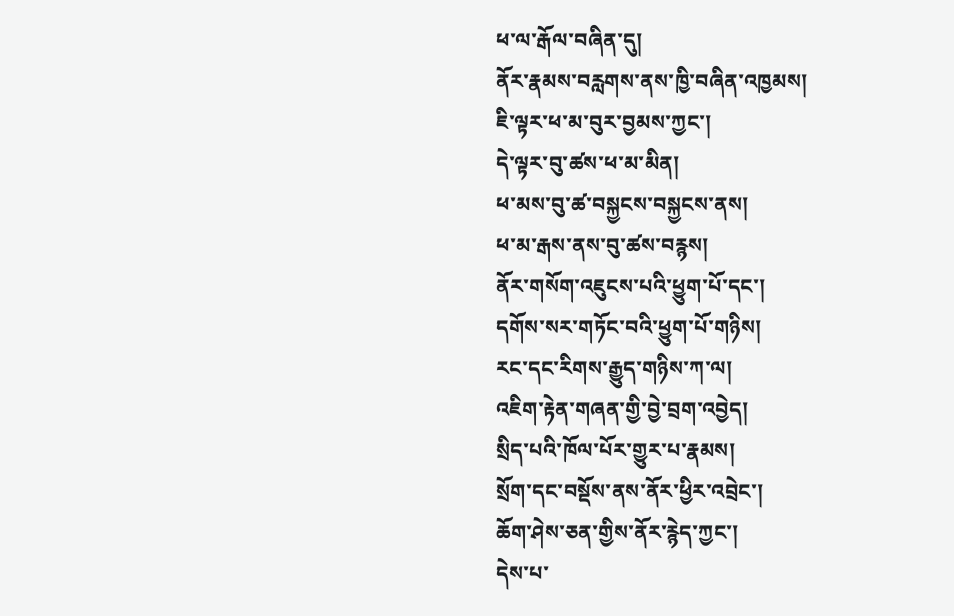ཕ་ལ་རྒོལ་བཞིན་དུ།
ནོར་རྣམས་བརླགས་ནས་ཁྱི་བཞིན་འཁྱམས།
ཇི་ལྟར་ཕ་མ་བུར་བྱམས་ཀྱང་།
དེ་ལྟར་བུ་ཚས་ཕ་མ་མིན།
ཕ་མས་བུ་ཚ་བསྐྱངས་བསྐྱངས་ནས།
ཕ་མ་རྒས་ནས་བུ་ཚས་བརྙས།
ནོར་གསོག་འཇུངས་པའི་ཕྱུག་པོ་དང་།
དགོས་སར་གཏོང་བའི་ཕྱུག་པོ་གཉིས།
རང་དང་རིགས་རྒྱུད་གཉིས་ཀ་ལ།
འཇིག་རྟེན་གཞན་གྱི་བྱེ་བྲག་འབྱེད།
སྲིད་པའི་ཁོལ་པོར་གྱུར་པ་རྣམས།
སྲོག་དང་བསྡོས་ནས་ནོར་ཕྱིར་འབྲེང་།
ཆོག་ཤེས་ཅན་གྱིས་ནོར་རྙེད་ཀྱང་།
དེས་པ་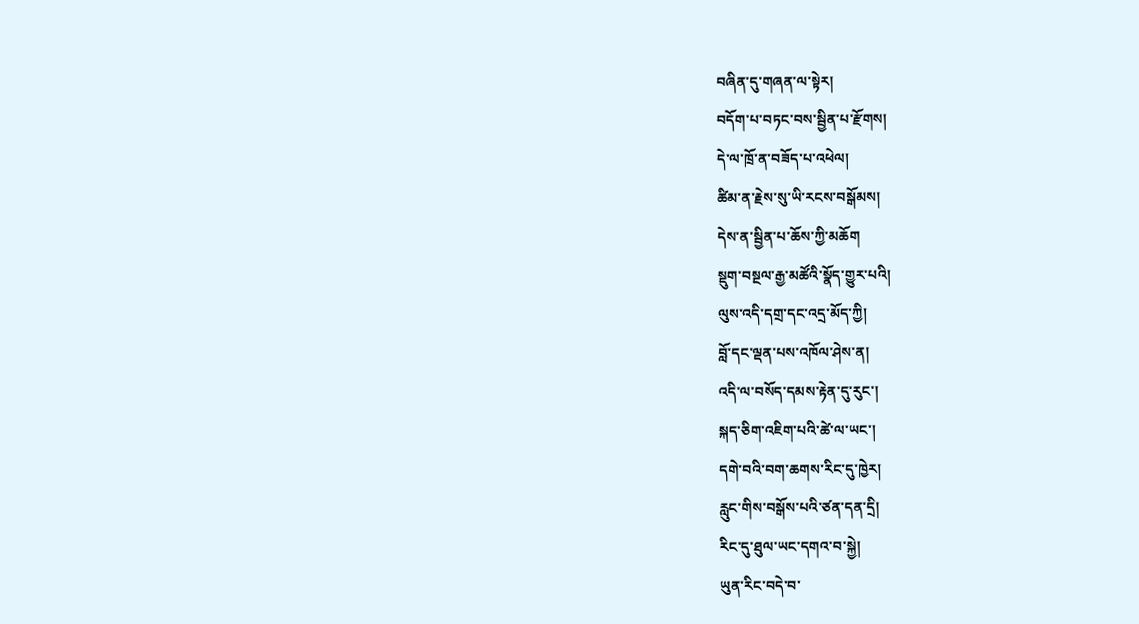བཞིན་དུ་གཞན་ལ་སྟེར།
བདོག་པ་བཏང་བས་སྦྱིན་པ་རྫོགས།
དེ་ལ་ཁྲོ་ན་བཟོད་པ་འཕེལ།
ཚིམ་ན་རྗེས་སུ་ཡི་རངས་བསྒོམས།
དེས་ན་སྦྱིན་པ་ཆོས་ཀྱི་མཆོག
སྡུག་བསྔལ་རྒྱ་མཚོའི་སྣོད་གྱུར་པའི།
ལུས་འདི་དགྲ་དང་འདྲ་མོད་ཀྱི།
བློ་དང་ལྡན་པས་འཁོལ་ཤེས་ན།
འདི་ལ་བསོད་དམས་རྟེན་དུ་རུང་།
སྐད་ཅིག་འཇིག་པའི་ཚེ་ལ་ཡང་།
དགེ་བའི་བག་ཆགས་རིང་དུ་ཁྱེར།
རླུང་གིས་བསྒོས་པའི་ཙན་དན་དྲི།
རིང་དུ་ཐུལ་ཡང་དགའ་བ་སྐྱེ།
ཡུན་རིང་བདེ་བ་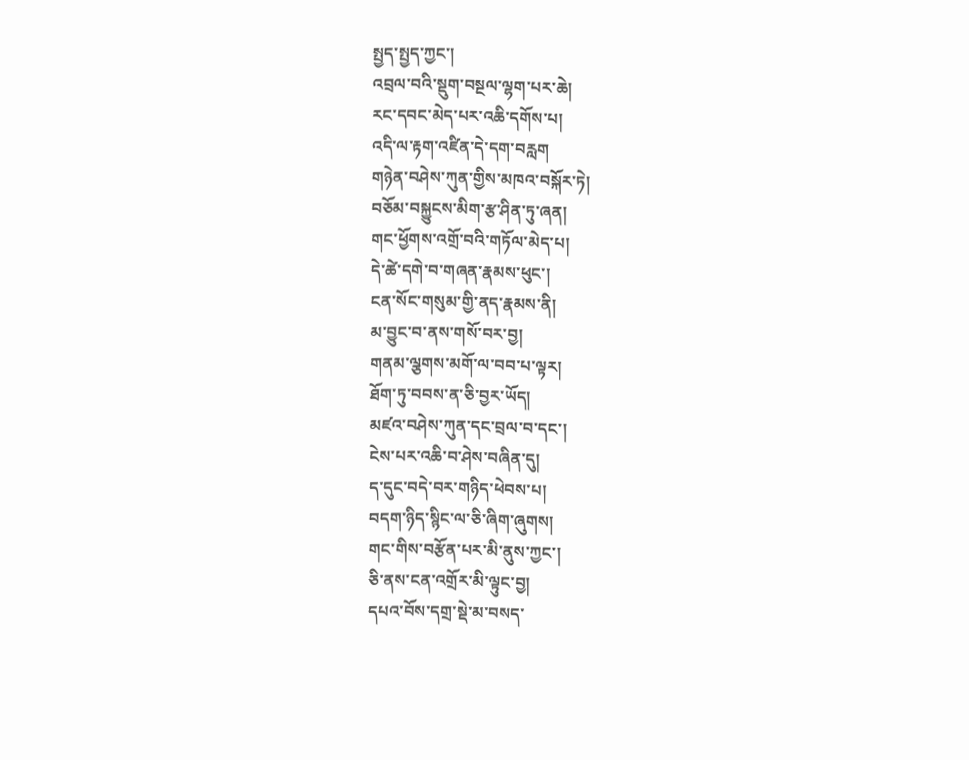སྤྱད་སྤྱད་ཀྱང་།
འབྲལ་བའི་སྡུག་བསྔལ་ལྷག་པར་ཆེ།
རང་དབང་མེད་པར་འཆི་དགོས་པ།
འདི་ལ་རྟག་འཛིན་དེ་དག་བརླག
གཉེན་བཤེས་ཀུན་གྱིས་མཁའ་བསྐོར་ཏེ།
བཅོམ་བསྐྱུངས་མིག་རྩ་ཤིན་ཏུ་ཞན།
གང་ཕྱོགས་འགྲོ་བའི་གཏོལ་མེད་པ།
དེ་ཚེ་དགེ་བ་གཞན་རྣམས་ཕུང་།
ངན་སོང་གསུམ་གྱི་ནད་རྣམས་ནི།
མ་བྱུང་བ་ནས་གསོ་བར་བྱ།
གནམ་ལྕགས་མགོ་ལ་བབ་པ་ལྟར།
ཐོག་ཏུ་བབས་ན་ཅི་བྱར་ཡོད།
མཛའ་བཤེས་ཀུན་དང་བྲལ་བ་དང་།
ངེས་པར་འཆི་བ་ཤེས་བཞིན་དུ།
ད་དུང་བདེ་བར་གཉིད་ཕེབས་པ།
བདག་ཉིད་སྙིང་ལ་ཅི་ཞིག་ཞུགས།
གང་གིས་བརྩོན་པར་མི་ནུས་ཀྱང་།
ཅི་ནས་ངན་འགྲོར་མི་ལྟུང་བྱ།
དཔའ་བོས་དགྲ་སྡེ་མ་བསད་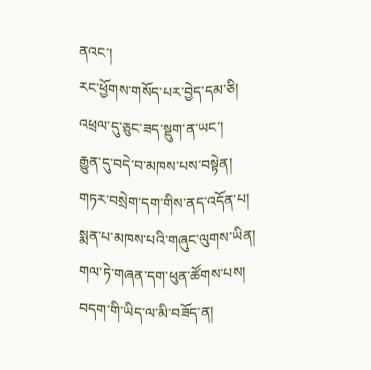ནའང་།
རང་ཕྱོགས་གསོད་པར་བྱེད་དམ་ཅི།
འཕྲལ་དུ་ཅུང་ཟད་སྡུག་ན་ཡང་།
རྒྱུན་དུ་བདེ་བ་མཁས་པས་བསྟེན།
གཏར་བསྲེག་དག་གིས་ནད་འདོན་པ།
སྨན་པ་མཁས་པའི་གཞུང་ལུགས་ཡིན།
གལ་ཏེ་གཞན་དག་ཕུན་ཚོགས་པས།
བདག་གི་ཡིད་ལ་མི་བཟོད་ན།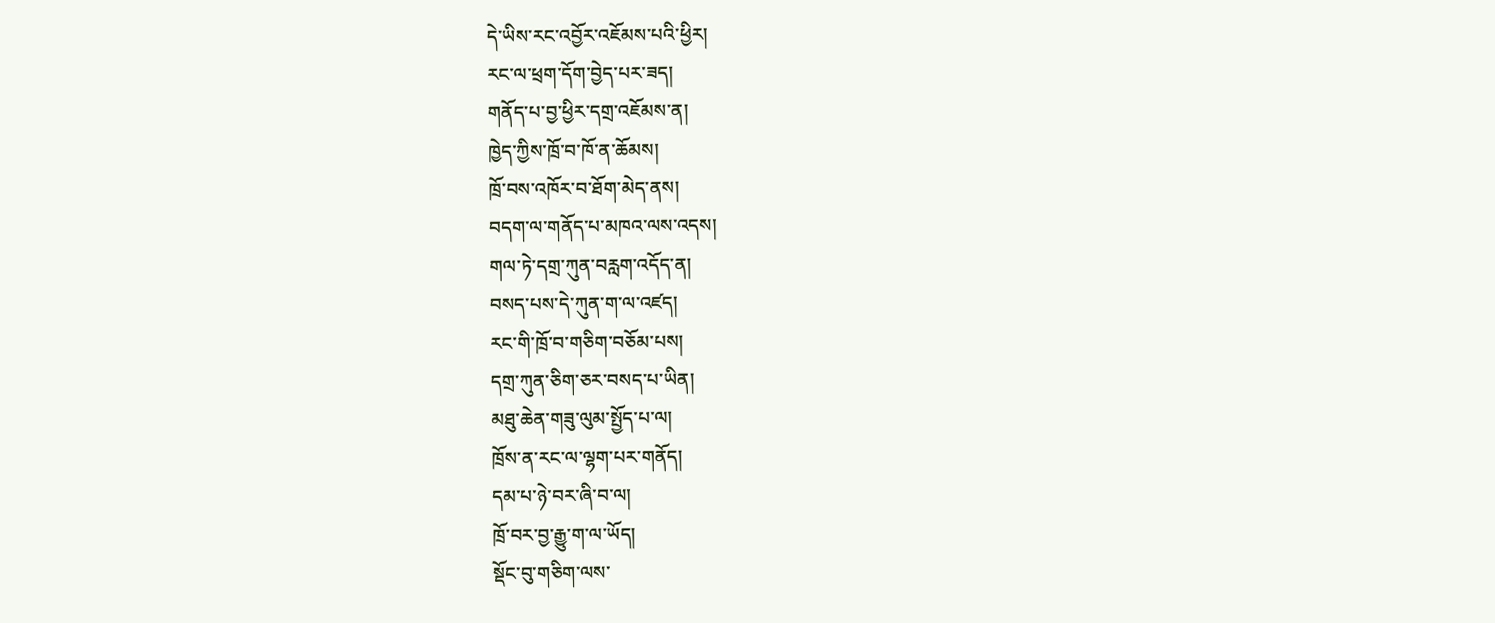དེ་ཡིས་རང་འབྱོར་འཇོམས་པའི་ཕྱིར།
རང་ལ་ཕྲག་དོག་བྱེད་པར་ཟད།
གནོད་པ་བྱ་ཕྱིར་དགྲ་འཇོམས་ན།
ཁྱེད་ཀྱིས་ཁྲོ་བ་ཁོ་ན་ཆོམས།
ཁྲོ་བས་འཁོར་བ་ཐོག་མེད་ནས།
བདག་ལ་གནོད་པ་མཁའ་ལས་འདས།
གལ་ཏེ་དགྲ་ཀུན་བརླག་འདོད་ན།
བསད་པས་དེ་ཀུན་ག་ལ་འཛད།
རང་གི་ཁྲོ་བ་གཅིག་བཅོམ་པས།
དགྲ་ཀུན་ཅིག་ཅར་བསད་པ་ཡིན།
མཐུ་ཆེན་གཟུ་ལུམ་སྤྱོད་པ་ལ།
ཁྲོས་ན་རང་ལ་ལྷག་པར་གནོད།
དམ་པ་ཉེ་བར་ཞི་བ་ལ།
ཁྲོ་བར་བྱ་རྒྱུ་ག་ལ་ཡོད།
སྡོང་བུ་གཅིག་ལས་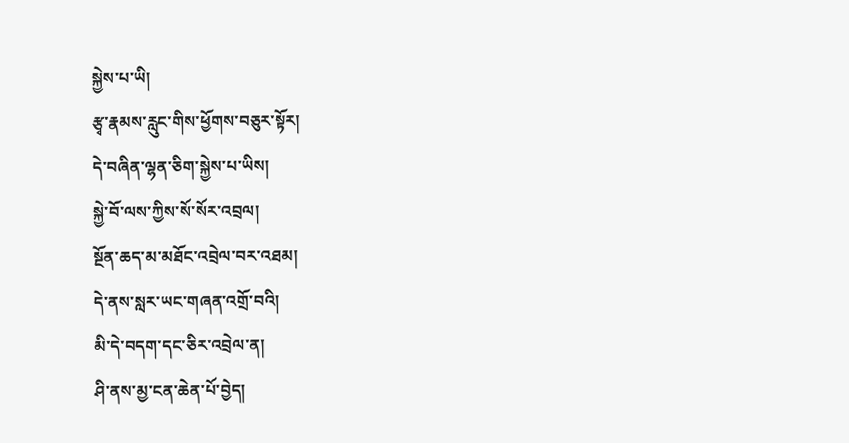སྐྱེས་པ་ཡི།
རྩྭ་རྣམས་རླུང་གིས་ཕྱོགས་བཅུར་སྟོར།
དེ་བཞིན་ལྷན་ཅིག་སྐྱེས་པ་ཡིས།
སྐྱེ་བོ་ལས་ཀྱིས་སོ་སོར་འབྲལ།
སྔོན་ཆད་མ་མཐོང་འབྲེལ་བར་འཐམ།
དེ་ནས་སླར་ཡང་གཞན་འགྲོ་བའི།
མི་དེ་བདག་དང་ཅིར་འབྲེལ་ན།
ཤི་ནས་མྱ་ངན་ཆེན་པོ་བྱེད།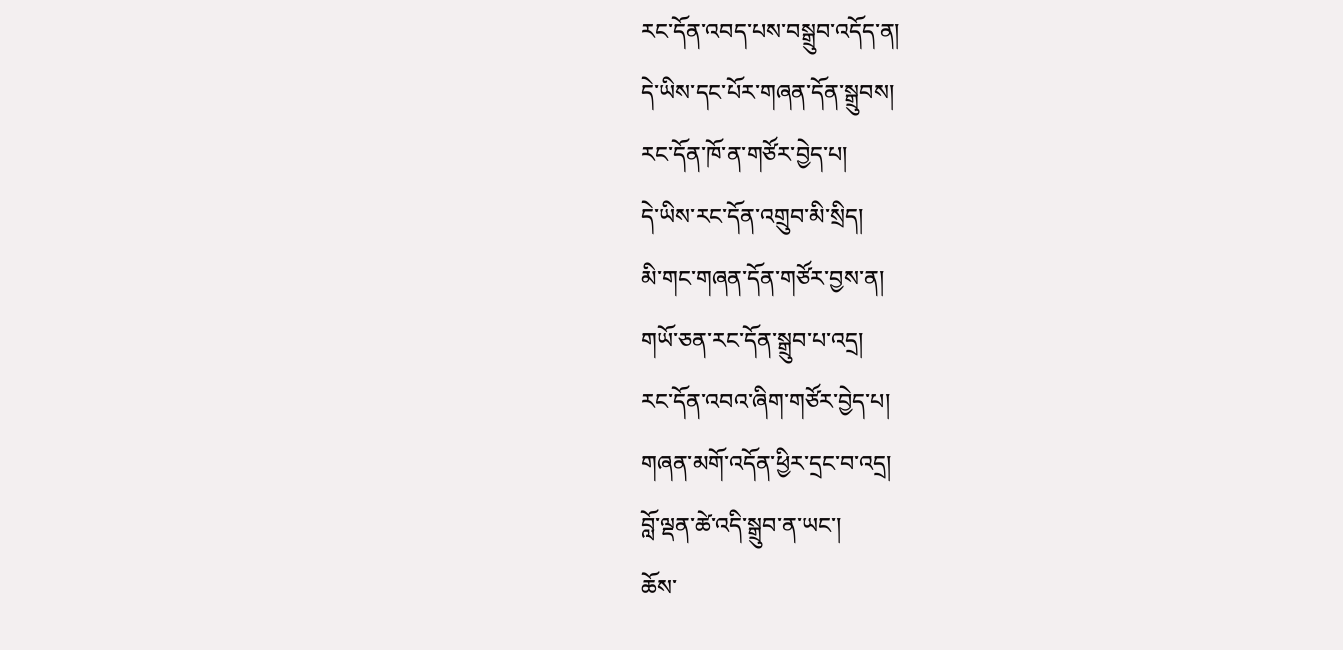རང་དོན་འབད་པས་བསྒྲུབ་འདོད་ན།
དེ་ཡིས་དང་པོར་གཞན་དོན་སྒྲུབས།
རང་དོན་ཁོ་ན་གཙོར་བྱེད་པ།
དེ་ཡིས་རང་དོན་འགྲུབ་མི་སྲིད།
མི་གང་གཞན་དོན་གཙོར་བྱས་ན།
གཡོ་ཅན་རང་དོན་སྒྲུབ་པ་འདྲ།
རང་དོན་འབའ་ཞིག་གཙོར་བྱེད་པ།
གཞན་མགོ་འདོན་ཕྱིར་དྲང་བ་འདྲ།
བློ་ལྡན་ཚེ་འདི་སྒྲུབ་ན་ཡང་།
ཆོས་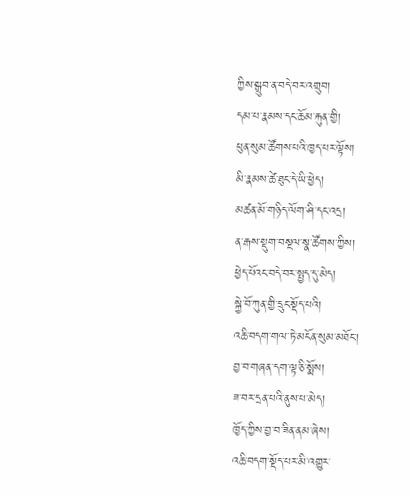ཀྱིས་སྒྲུབ་ན་བདེ་བར་འགྲུབ།
དམ་པ་རྣམས་དང་ཆོམ་རྐུན་གྱི།
ཕུན་སུམ་ཚོགས་པའི་ཁྱད་པར་ལྟོས།
མི་རྣམས་ཚེ་ཐུང་དེ་ཡི་ཕྱེད།
མཚན་མོ་གཉིད་ལོག་ཤི་དང་འདྲ།
ན་རྒས་སྡུག་བསྔལ་སྣ་ཚོགས་ཀྱིས།
ཕྱེད་པོའང་བདེ་བར་སྤྱད་དུ་མེད།
སྐྱེ་བོ་ཀུན་གྱི་དྲུང་སྡོད་པའི།
འཆི་བདག་གལ་ཏེ་མངོན་སུམ་མཐོང་།
བྱ་བ་གཞན་དག་ལྟ་ཅི་སྨོས།
ཟ་བར་དྲན་པའི་ནུས་པ་མེད།
ཁྱོད་ཀྱིས་བྱ་བ་ཟིན་ནམ་ཞེས།
འཆི་བདག་སྡོད་པར་མི་འགྱུར་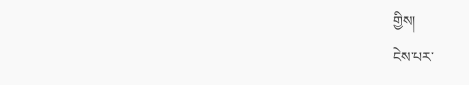གྱིས།
ངེས་པར་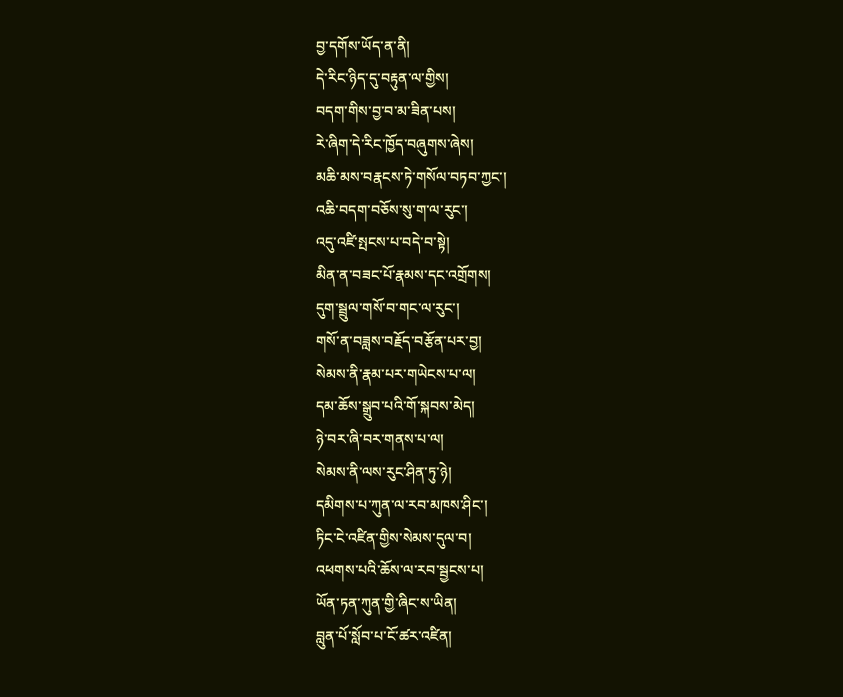བྱ་དགོས་ཡོད་ན་ནི།
དེ་རིང་ཉིད་དུ་བརྟུན་ལ་གྱིས།
བདག་གིས་བྱ་བ་མ་ཟིན་པས།
རེ་ཞིག་དེ་རིང་ཁྱོད་བཞུགས་ཞེས།
མཆི་མས་བརྣངས་ཏེ་གསོལ་བཏབ་ཀྱང་།
འཆི་བདག་བཅོས་སུ་ག་ལ་རུང་།
འདུ་འཛི་སྤངས་པ་བདེ་བ་སྟེ།
མིན་ན་བཟང་པོ་རྣམས་དང་འགྲོགས།
དུག་སྦྲུལ་གསོ་བ་གང་ལ་རུང་།
གསོ་ན་བཟླས་བརྗོད་བརྩོན་པར་བྱ།
སེམས་ནི་རྣམ་པར་གཡེངས་པ་ལ།
དམ་ཆོས་སྒྲུབ་པའི་གོ་སྐབས་མེད།
ཉེ་བར་ཞི་བར་གནས་པ་ལ།
སེམས་ནི་ལས་རུང་ཤིན་ཏུ་ཉེ།
དམིགས་པ་ཀུན་ལ་རབ་མཁས་ཤིང་།
ཏིང་ངེ་འཛིན་གྱིས་སེམས་དུལ་བ།
འཕགས་པའི་ཆོས་ལ་རབ་སྦྱངས་པ།
ཡོན་ཏན་ཀུན་གྱི་ཞིང་ས་ཡིན།
བླུན་པོ་སློབ་པ་ངོ་ཚར་འཛིན།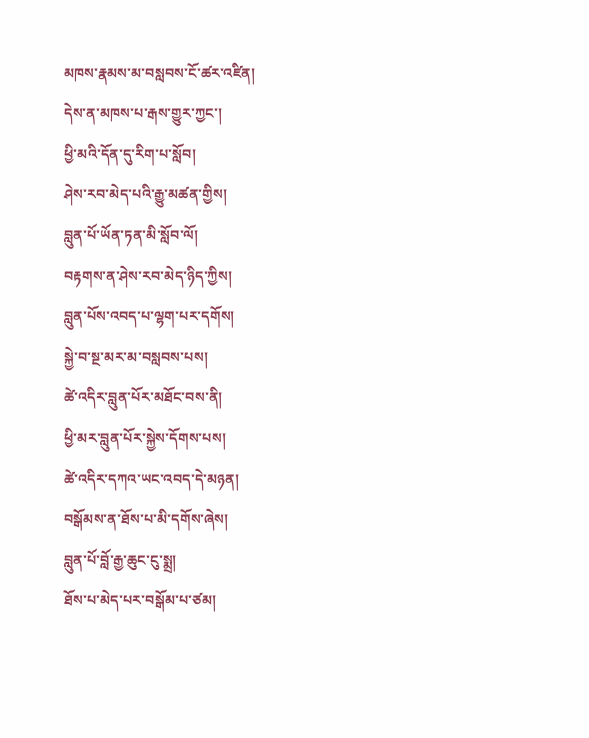མཁས་རྣམས་མ་བསླབས་ངོ་ཚར་འཛིན།
དེས་ན་མཁས་པ་རྒས་གྱུར་ཀྱང་།
ཕྱི་མའི་དོན་དུ་རིག་པ་སློབ།
ཤེས་རབ་མེད་པའི་རྒྱུ་མཚན་གྱིས།
བླུན་པོ་ཡོན་ཏན་མི་སློབ་ལོ།
བརྟགས་ན་ཤེས་རབ་མེད་ཉིད་ཀྱིས།
བླུན་པོས་འབད་པ་ལྷག་པར་དགོས།
སྐྱེ་བ་སྔ་མར་མ་བསླབས་པས།
ཚེ་འདིར་བླུན་པོར་མཐོང་བས་ནི།
ཕྱི་མར་བླུན་པོར་སྐྱེས་དོགས་པས།
ཚེ་འདིར་དཀའ་ཡང་འབད་དེ་མཉན།
བསྒོམས་ན་ཐོས་པ་མི་དགོས་ཞེས།
བླུན་པོ་བློ་རྒྱ་ཆུང་ངུ་སྨྲ།
ཐོས་པ་མེད་པར་བསྒོམ་པ་ཙམ།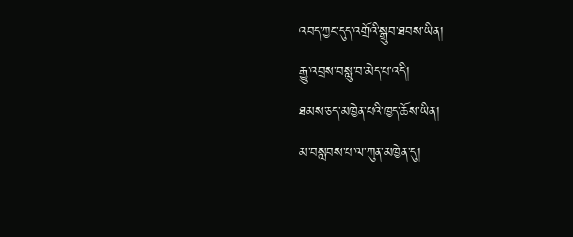འབད་ཀྱང་དུད་འགྲོའི་སྒྲུབ་ཐབས་ཡིན།
རྒྱུ་འབྲས་བསླུ་བ་མེད་པ་འདི།
ཐམས་ཅད་མཁྱེན་པའི་ཁྱད་ཆོས་ཡིན།
མ་བསླབས་པ་ལ་ཀུན་མཁྱེན་དུ།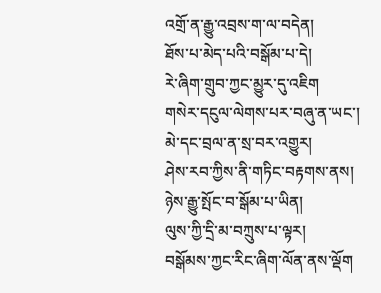འགྲོ་ན་རྒྱུ་འབྲས་ག་ལ་བདེན།
ཐོས་པ་མེད་པའི་བསྒོམ་པ་དེ།
རེ་ཞིག་གྲུབ་ཀྱང་མྱུར་དུ་འཇིག
གསེར་དངུལ་ལེགས་པར་བཞུ་ན་ཡང་།
མེ་དང་བྲལ་ན་སྲ་བར་འགྱུར།
ཤེས་རབ་ཀྱིས་ནི་གཏིང་བརྟགས་ནས།
ཉེས་རྒྱུ་སྤོང་བ་སྒོམ་པ་ཡིན།
ལུས་ཀྱི་དྲི་མ་བཀྲུས་པ་ལྟར།
བསྒོམས་ཀྱང་རིང་ཞིག་ལོན་ནས་ལྡོག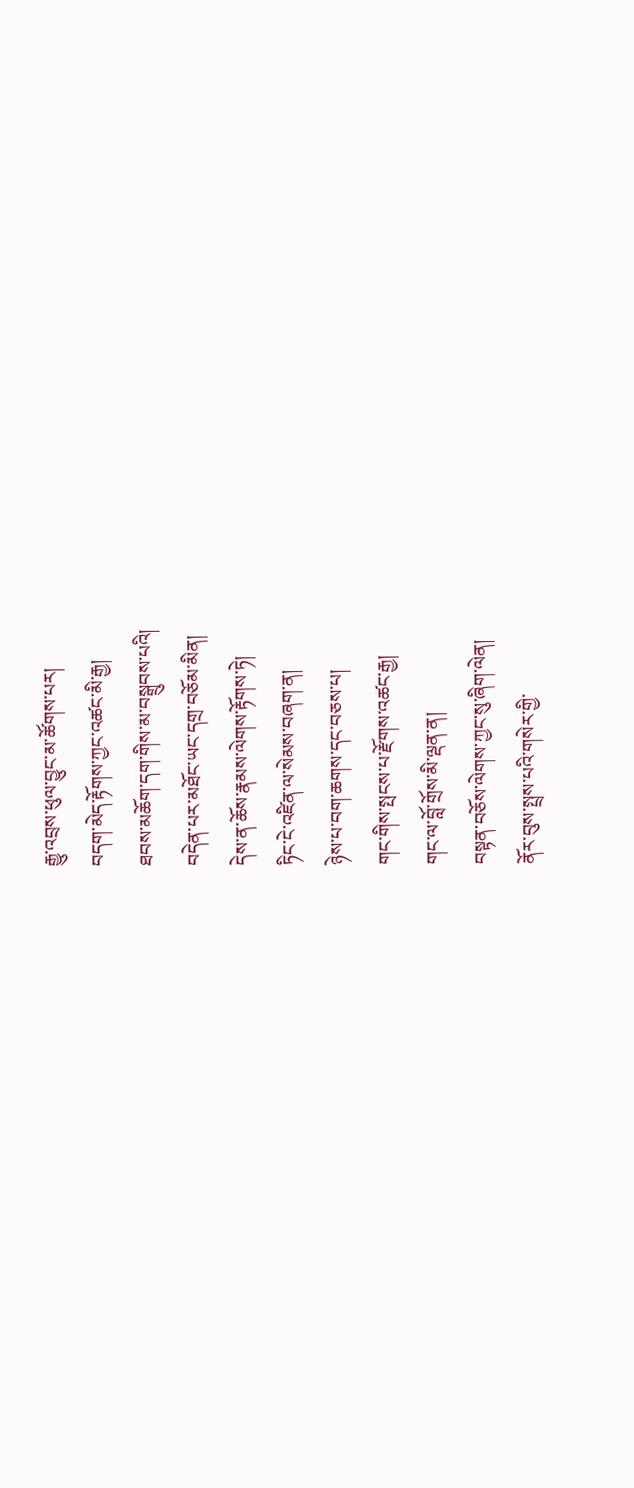རྒྱུ་འབྲས་ཕུལ་བྱུང་མ་ཚོགས་པར།
བདག་མེད་རྟོགས་ཀྱང་འཚང་མི་རྒྱ།
ཐབས་མཆོག་དག་གིས་མ་བསྒྲུབས་པའི།
བདེན་པར་མཐོང་ཡང་དགྲ་བཅོམ་མིན།
དེས་ན་ཆོས་རྣམས་ལེགས་རྟོགས་ཏེ།
ཏིང་ངེ་འཛིན་ལ་སེམས་བཞག་ན།
ཉེས་པ་བག་ཆགས་དང་བཅས་པ།
གང་གིས་སྤངས་པ་རྫོགས་འཚང་རྒྱ།
གང་ལ་བློ་གྲོས་མི་ལྡན་ན།
བསྟན་བཅོས་ལེགས་ཀྱང་སུ་ཞིག་ལེན།
ནོར་བུས་སྤྲས་པའི་གསེར་གྱི་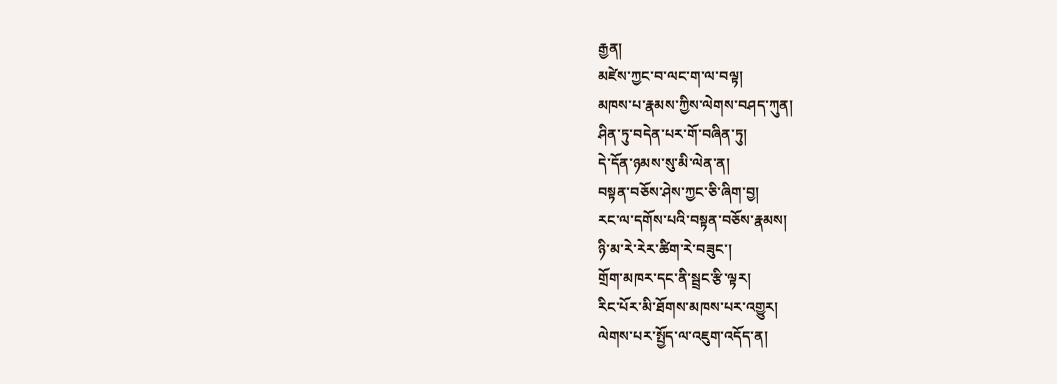རྒྱན།
མཛེས་ཀྱང་བ་ལང་ག་ལ་བལྟ།
མཁས་པ་རྣམས་ཀྱིས་ལེགས་བཤད་ཀུན།
ཤིན་ཏུ་བདེན་པར་གོ་བཞིན་ཏུ།
དེ་དོན་ཉམས་སུ་མི་ལེན་ན།
བསྟན་བཅོས་ཤེས་ཀྱང་ཅི་ཞིག་བྱ།
རང་ལ་དགོས་པའི་བསྟན་བཅོས་རྣམས།
ཉི་མ་རེ་རེར་ཚིག་རེ་བཟུང་།
གྲོག་མཁར་དང་ནི་སྦྲང་རྩི་ལྟར།
རིང་པོར་མི་ཐོགས་མཁས་པར་འགྱུར།
ལེགས་པར་སྤྱོད་ལ་འཇུག་འདོད་ན།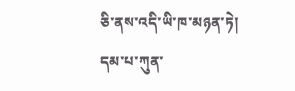ཅི་ནས་འདི་ཡི་ཁ་མཉན་ཏེ།
དམ་པ་ཀུན་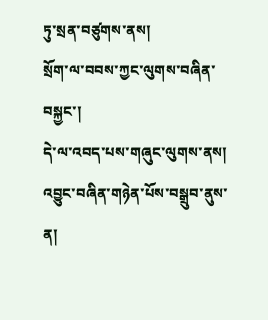ཏུ་སྲན་བཙུགས་ནས།
སྲོག་ལ་བབས་ཀྱང་ལུགས་བཞིན་བསྐྱང་།
དེ་ལ་འབད་པས་གཞུང་ལུགས་ནས།
འབྱུང་བཞིན་གཉེན་པོས་བསྒྲུབ་ནུས་ན།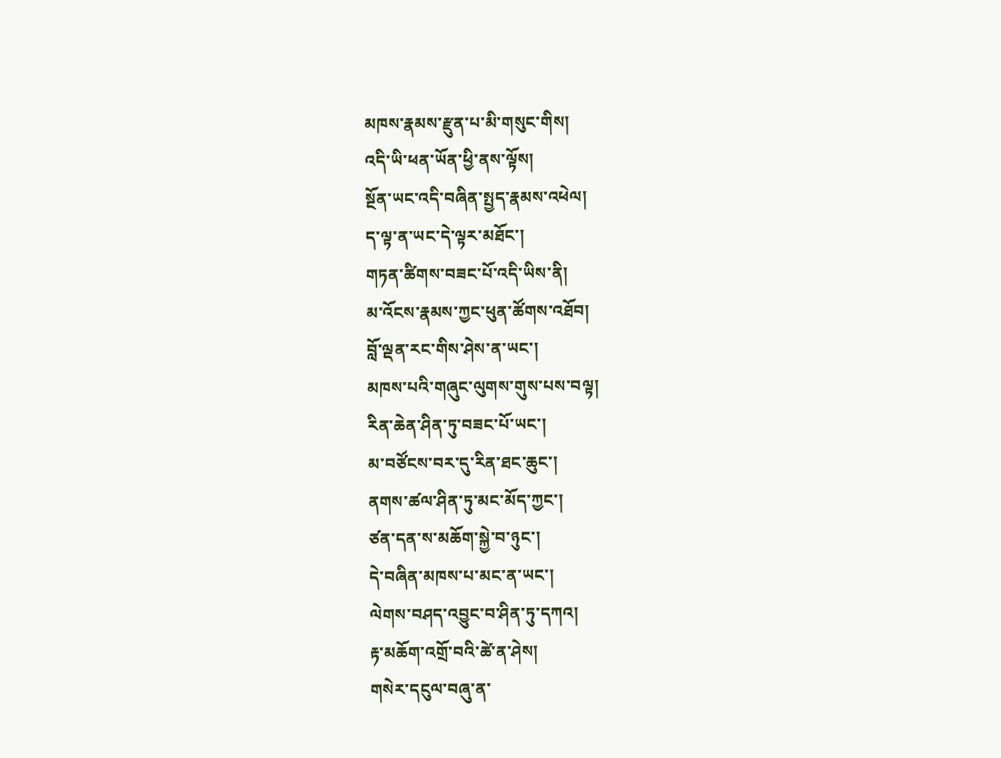མཁས་རྣམས་རྫུན་པ་མི་གསུང་གིས།
འདི་ཡི་ཕན་ཡོན་ཕྱི་ནས་ལྟོས།
སྔོན་ཡང་འདི་བཞིན་སྤྱད་རྣམས་འཕེལ།
ད་ལྟ་ན་ཡང་དེ་ལྟར་མཐོང་།
གཏན་ཚིགས་བཟང་པོ་འདི་ཡིས་ནི།
མ་འོངས་རྣམས་ཀྱང་ཕུན་ཚོགས་འཐོབ།
བློ་ལྡན་རང་གིས་ཤེས་ན་ཡང་།
མཁས་པའི་གཞུང་ལུགས་གུས་པས་བལྟ།
རིན་ཆེན་ཤིན་ཏུ་བཟང་པོ་ཡང་།
མ་བཙོངས་བར་དུ་རིན་ཐང་ཆུང་།
ནགས་ཚལ་ཤིན་ཏུ་མང་མོད་ཀྱང་།
ཙན་དན་ས་མཆོག་སྐྱེ་བ་ཉུང་།
དེ་བཞིན་མཁས་པ་མང་ན་ཡང་།
ལེགས་བཤད་འབྱུང་བ་ཤིན་ཏུ་དཀའ།
རྟ་མཆོག་འགྲོ་བའི་ཚེ་ན་ཤེས།
གསེར་དངུལ་བཞུ་ན་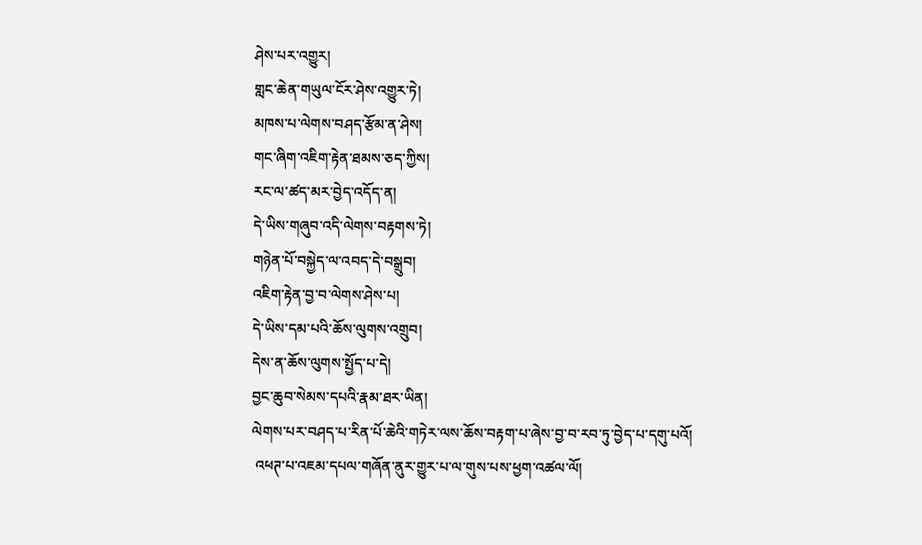ཤེས་པར་འགྱུར།
གླང་ཆེན་གཡུལ་ངོར་ཤེས་འགྱུར་ཏེ།
མཁས་པ་ལེགས་བཤད་རྩོམ་ན་ཤེས།
གང་ཞིག་འཇིག་རྟེན་ཐམས་ཅད་ཀྱིས།
རང་ལ་ཚད་མར་བྱེད་འདོད་ན།
དེ་ཡིས་གཞུབ་འདི་ལེགས་བརྟགས་ཏེ།
གཉེན་པོ་བསྐྱེད་ལ་འབད་དེ་བསྒྲུབ།
འཇིག་རྟེན་བྱ་བ་ལེགས་ཤེས་པ།
དེ་ཡིས་དམ་པའི་ཆོས་ལུགས་འགྲུབ།
དེས་ན་ཆོས་ལུགས་སྤྱོད་པ་དེ།
བྱང་ཆུབ་སེམས་དཔའི་རྣམ་ཐར་ཡིན།
ལེགས་པར་བཤད་པ་རིན་པོ་ཆེའི་གཏེར་ལས་ཆོས་བརྟག་པ་ཞེས་བྱ་བ་རབ་ཏུ་བྱེད་པ་དགུ་པའོ།
 འཕཊ་པ་འཇམ་དཔལ་གཞོན་ནུར་གྱུར་པ་ལ་གུས་པས་ཕྱག་འཚལ་ལོ།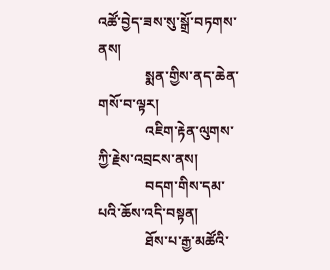འཚོ་བྱེད་ཟས་སུ་སྒྲོ་བཏགས་ནས།
             སྨན་གྱིས་ནད་ཆེན་གསོ་བ་ལྟར།
             འཇིག་རྟེན་ལུགས་ཀྱི་རྗེས་འབྲངས་ནས།
             བདག་གིས་དམ་པའི་ཆོས་འདི་བསྟན།
             ཐོས་པ་རྒྱ་མཚོའི་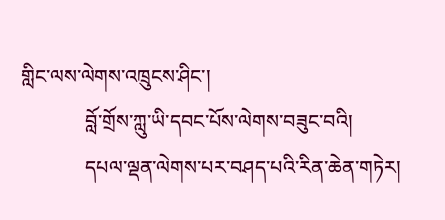གླིང་ལས་ལེགས་འཁྲུངས་ཤིང་།
             བློ་གྲོས་ཀླུ་ཡི་དབང་པོས་ལེགས་བཟུང་བའི།
             དཔལ་ལྡན་ལེགས་པར་བཤད་པའི་རིན་ཆེན་གཏེར།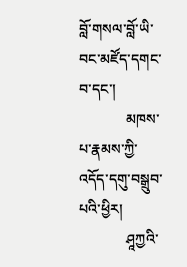བློ་གསལ་བློ་ཡི་བང་མཛོད་དགང་བ་དང་།
             མཁས་པ་རྣམས་ཀྱི་འདོད་དགུ་བསྒྲུབ་པའི་ཕྱིར།
             ཤཱཀྱའི་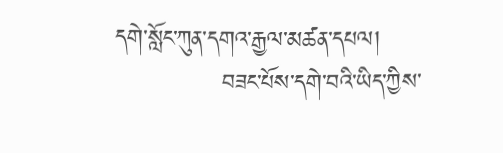དགེ་སློང་ཀུན་དགའ་རྒྱལ་མཚན་དཔལ།
             བཟང་པོས་དགེ་བའི་ཡིད་ཀྱིས་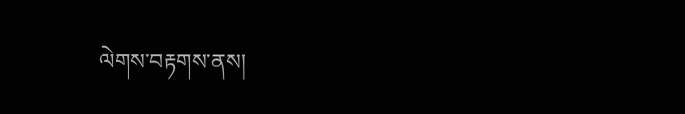ལེགས་བརྟགས་ནས།